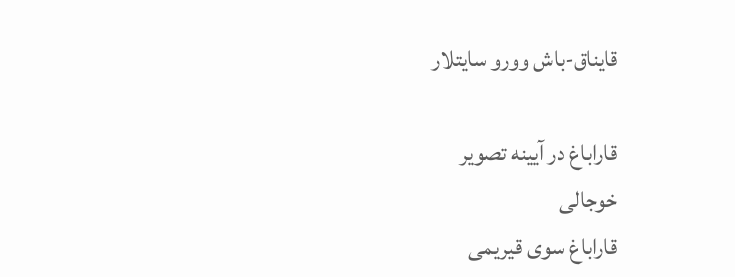قايناق-باش وورو سايتلار

قاراباغ در آیینه تصویر
خوجالی
قاراباغ سوی قیریمی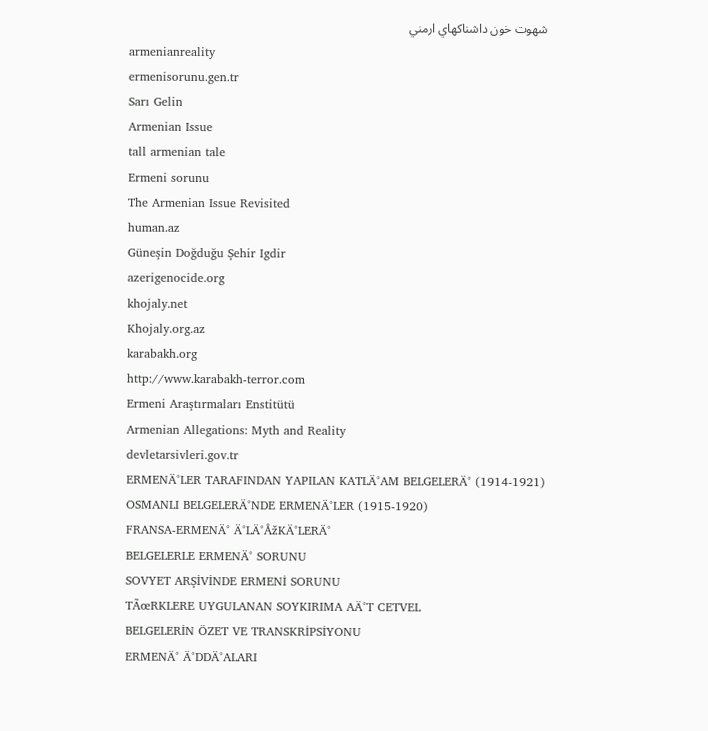شهوت خون داشناکهاي ارمني
armenianreality
ermenisorunu.gen.tr
Sarı Gelin
Armenian Issue
tall armenian tale
Ermeni sorunu
The Armenian Issue Revisited
human.az
Güneşin Doğduğu Şehir Igdir
azerigenocide.org
khojaly.net
Khojaly.org.az
karabakh.org
http://www.karabakh-terror.com
Ermeni Araştırmaları Enstitütü
Armenian Allegations: Myth and Reality
devletarsivleri.gov.tr
ERMENÄ°LER TARAFINDAN YAPILAN KATLÄ°AM BELGELERÄ° (1914-1921)
OSMANLI BELGELERÄ°NDE ERMENÄ°LER (1915-1920)
FRANSA-ERMENÄ° Ä°LÄ°ÅžKÄ°LERÄ°
BELGELERLE ERMENÄ° SORUNU
SOVYET ARŞİVİNDE ERMENİ SORUNU
TÃœRKLERE UYGULANAN SOYKIRIMA AÄ°T CETVEL
BELGELERİN ÖZET VE TRANSKRİPSİYONU
ERMENÄ° Ä°DDÄ°ALARI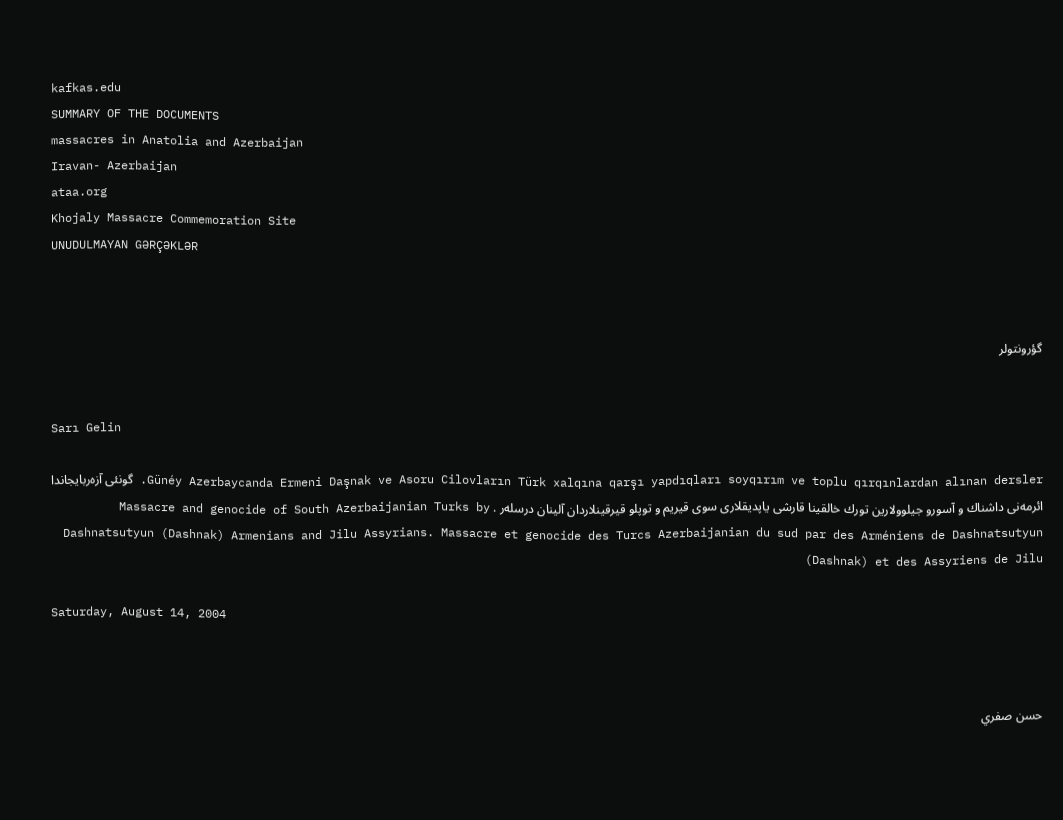kafkas.edu
SUMMARY OF THE DOCUMENTS
massacres in Anatolia and Azerbaijan
Iravan- Azerbaijan
ataa.org
Khojaly Massacre Commemoration Site
UNUDULMAYAN GƏRÇƏKLƏR



گؤرونتولر


Sarı Gelin

Günéy Azerbaycanda Ermeni Daşnak ve Asoru Cilovların Türk xalqına qarşı yapdıqları soyqırım ve toplu qırqınlardan alınan dersler. گونئى آزه‌ربايجاندا ائرمه‌نى داشناك و آسورو جيلوولارين تورك خالقينا قارشى ياپديقلارى سوى قيريم و توپلو قيرقينلاردان آلينان درسله‌ر . Massacre and genocide of South Azerbaijanian Turks by Dashnatsutyun (Dashnak) Armenians and Jilu Assyrians. Massacre et genocide des Turcs Azerbaijanian du sud par des Arméniens de Dashnatsutyun (Dashnak) et des Assyriens de Jilu

Saturday, August 14, 2004



حسن صفري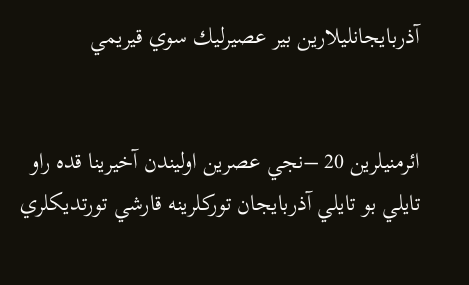آذربايجانليلارين بير عصيرليك سوي قيريمي


ائرمنيلرين 20 –نجي عصرين اوليندن آخيرينا قده راو تايلي بو تايلي آذربايجان توركلرينه قارشي تورتديكلري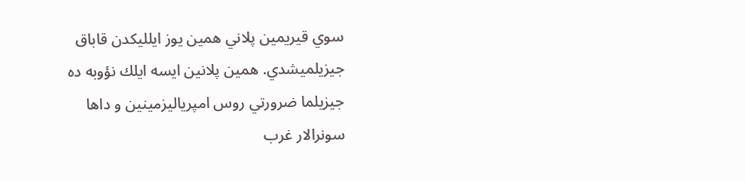سوي قيريمين پلاني همين يوز ايلليكدن قاباق جيزيلميشدي. همين پلانين ايسه ايلك نؤوبه ده جيزيلما ضرورتي روس امپرياليزمينين و داها سونرالار غرب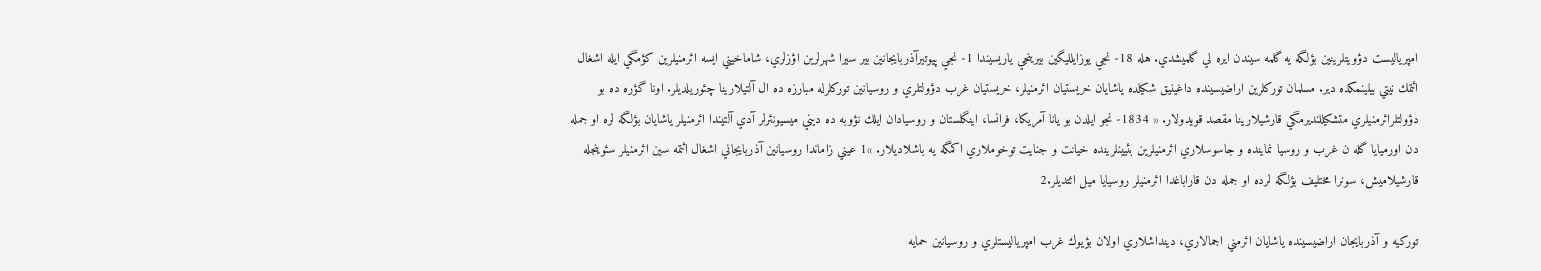امپرياليست دؤويتلرينين بؤلگه يه گلمه سيندن ايره لي گلميشدي. هله 18- نجي يوزايلليگين بيرينجي ياريسيندا 1- نجي پيوتيرآذربايجانين بير سيرا شهرلرين اؤزلري، شاماخيني ايسه ائرمنيلرين كؤمگي ايله اشغال ائتمك نيتي بيلينمكده دير. مسلمان توركلرين اراضيسينده داغينيق شكيلده ياشايان خريستيان ائرمنيلر، خريستيان غرب دؤولتلري و روسيانين توركلرله مبارزه ده ال آلتيلارينا چئوريلديلر. اونا گؤره ده بو دؤولتلرائرمنيلري متشكيللنديرمگي قارشيلارينا مقصد قويدولار. « 1834- نجو ايلدن بو يانا آمريكا، فرانسا، اينگلستان و روسيادان ايلك نؤوبه ده ديني ميسيونئرلر آدي آلتيندا ائرمنيلر ياشايان بؤلگه لره او جمله دن اورميايا گله ن غرب و روسيا نماينده و جاسوسلاري ائرمنيلرين بئيينلرينده خيانت و جنايت توخوملاري اكمگه يه باشلاديلار. »1 عيني زاماندا روسيانين آذربايجاني اشغال ائتمه سين ائرمنيلر سئوينجله قارشيلاميش، سونرا مختليف بؤلگه لرده او جمله دن قاراباغدا ائرمنيلر روسيايا ميل ائتديلر.2

توركيه و آذربايجان اراضيسينده ياشايان ائرمني اجمالاري، دينداشلاري اولان بؤيوك غرب امپرياليستلري و روسيانين حمايه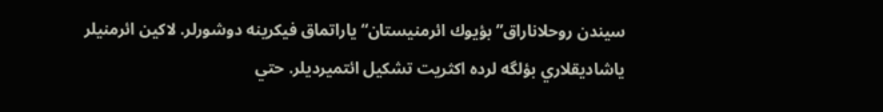سيندن روحلاناراق” بؤيوك ائرمنيستان“ ياراتماق فيكرينه دوشورلر. لاكين ائرمنيلر ياشاديقلاري بؤلگه لرده اكثريت تشكيل ائتميرديلر. حتي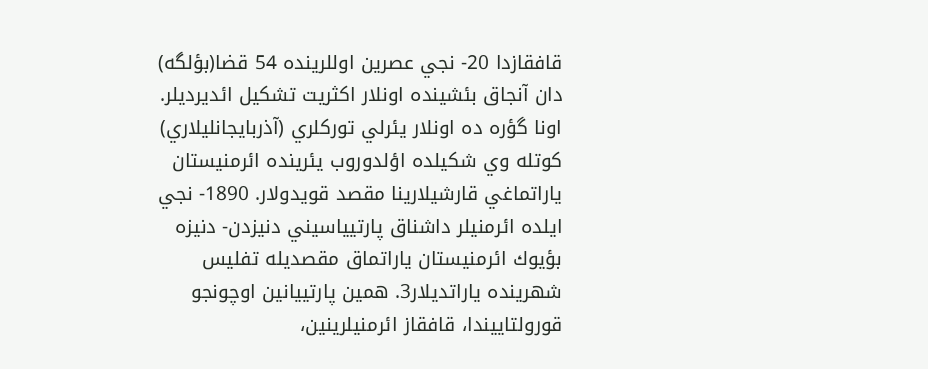قافقازدا 20- نجي عصرين اوللرينده 54 قضا(بؤلگه) دان آنجاق بئشينده اونلار اكثريت تشكيل ائديرديلر. اونا گؤره ده اونلار يئرلي توركلري (آذربايجانليلاري) كوتله وي شكيلده اؤلدوروب يئرينده ائرمنيستان ياراتماغي قارشيلارينا مقصد قويدولار. 1890- نجي ايلده ائرمنيلر داشناق پارتيياسيني دنيزدن- دنيزه بؤيوك ائرمنيستان ياراتماق مقصديله تفليس شهرينده ياراتديلار3. همين پارتييانين اوچونجو قورولتاييندا، قافقاز ائرمنيلرينين،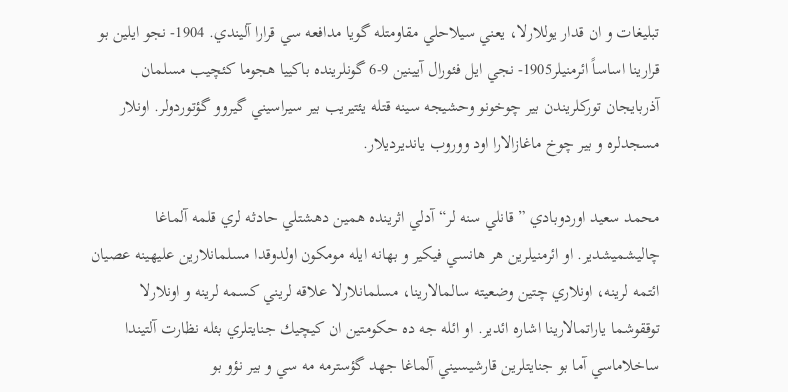تبليغات و ان قدار يوللارلا، يعني سيلاحلي مقاومتله گويا مدافعه سي قرارا آليندي. 1904- نجو ايلين بو قرارينا اساساً ائرمنيلر1905- نجي ايل فئورال آيينين 9-6 گونلرينده باكييا هجوما كئچيب مسلمان آذربايجان توركلريندن بير چوخونو وحشيجه سينه قتله يئتيريب بير سيراسيني گيروو گؤتوردولر. اونلار مسجدلره و بير چوخ ماغازالارا اود ووروب يانديرديلار.

محمد سعيد اوردوبادي ” قانلي سنه لر“ آدلي اثرينده همين دهشتلي حادثه لري قلمه آلماغا چاليشميشدير. او ائرمنيلرين هر هانسي فيكير و بهانه ايله مومكون اولدوقدا مسلمانلارين عليهينه عصيان ائتمه لرينه، اونلاري چتين وضعيته سالمالارينا، مسلمانلارلا علاقه لريني كسمه لرينه و اونلارلا توققوشما ياراتمالارينا اشاره ائدير. او ائله جه ده حكومتين ان كيچيك جنايتلري بئله نظارت آلتيندا ساخلاماسي آما بو جنايتلرين قارشيسيني آلماغا جهد گؤسترمه مه سي و بير نؤو بو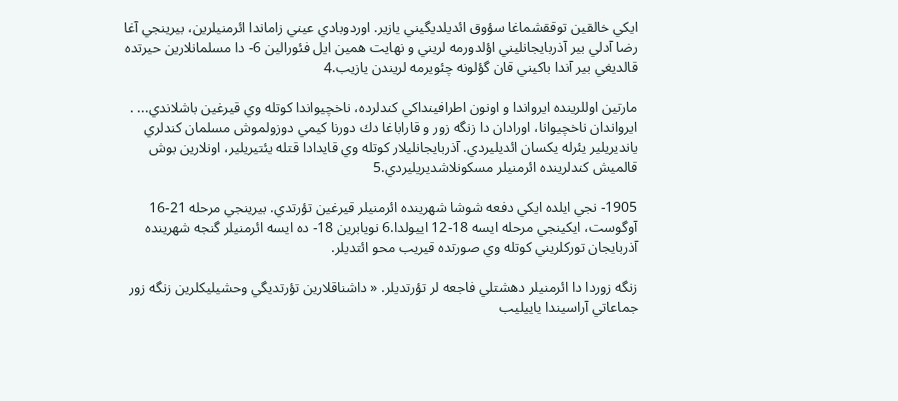ايكي خالقين توققشماغا سؤوق ائديلديگيني يازير. اوردوبادي عيني زاماندا ائرمنيلرين، بيرينجي آغا رضا آدلي بير آذربايجانليني اؤلدورمه لريني و نهايت همين ايل فئورالين 6- دا مسلمانلارين حيرتده قالديغي بير آندا باكيني قان گؤلونه چئويرمه لريندن يازيب.4

مارتين اوللرينده ايرواندا و اونون اطرافينداكي كندلرده، ناخچيواندا كوتله وي قيرغين باشلاندي... . ايرواندان ناخچيوانا، اورادان دا زنگه زور و قاراباغا دك دورنا كيمي دوزولموش مسلمان كندلري يانديريلير يئرله يكسان ائديليردي. آذربايجانليلار كوتله وي قايدادا قتله يئتيريلير، اونلارين بوش قالميش كندلرينده ائرمنيلر مسكونلاشديريليردي.5

1905- نجي ايلده ايكي دفعه شوشا شهرينده ائرمنيلر قيرغين تؤرتدي. بيرينجي مرحله 21-16 آوگوست، ايكينجي مرحله ايسه 18-12 اييولدا.6 نويابرين 18- ده ايسه ائرمنيلر گنجه شهرينده آذربايجان توركلريني كوتله وي صورتده قيريب محو ائتديلر.

زنگه زوردا دا ائرمنيلر دهشتلي فاجعه لر تؤرتديلر. « داشناقلارين تؤرتديگي وحشيليكلرين زنگه زور جماعاتي آراسيندا ياييليب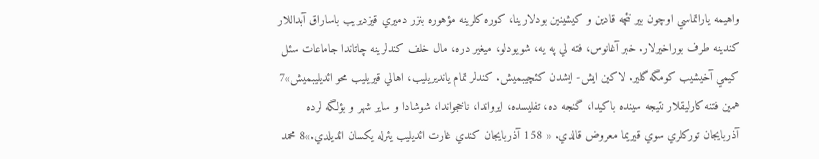واهيمه ياراتماسي اوچون بير نئچه قادين و كيشينين بودلارينا، كوره كلرينه مؤهوره بنزر دميري قيزديريب باساراق آبداللار كندينه طرف بوراخيرلار. خبر آغانوس، فته لي په يه، شويودلو، ميغير دره، مال خلف كندلرينه چاتاندا جاماعات سئل كيمي آخيشيب كومگه گلير. لاكين ايش- ايشدن كئچيبميش. كندلر تمام يانديريليب، اهالي قيريليب محو ائديليبميش»7 همين فتنه كارليقلار نتيجه سينده باكيدا، گنجه ده، تفليسده، ايرواندا، ناخجواندا، شوشادا و ساير شهر و بؤلگه لرده آذربايجان توركلري سوي قيريما معروض قالدي. « 158 آذربايجان كندي غارت ائديليب يئرله يكسان ائديلدي.»8 محمد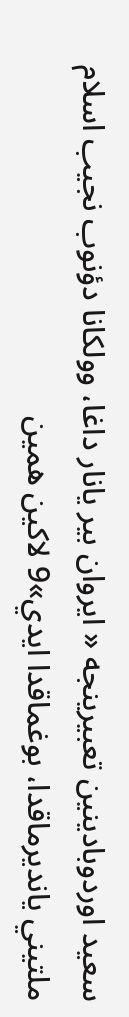سعيد اوردوبادينين تعبيرينجه « ايروان بير يانار داغا، وولكانا دؤنوب نجيب اسلام ملتيني يانديرماقدا، بوغماقدا ايدي»9 لاكين همين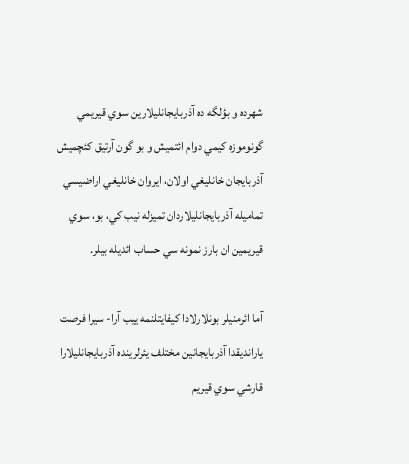شهرده و بؤلگه ده آذربايجانليلارين سوي قيريمي گونوموزه كيمي دوام ائتميش و بو گون آرتيق كئچميش آذربايجان خانليغي اولان، ايروان خانليغي اراضيسي تماميله آذربايجانليلاردان تميزله نيب كي، بو، سوي قيريمين ان بارز نمونه سي حساب ائديله بيلر.

آما ائرمنيلر بونلارلادا كيفايتلنمه ييب آرا- سيرا فرصت يارانديقدا آذربايجانين مختلف يئرلرينده آذربايجانليلارا قارشي سوي قيريم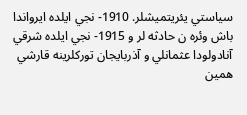سياستي يئريتميشلر. 1910- نجي ايلده ايرواندا باش وئره ن حادثه لر و 1915- نجي ايلده شرقي آنادولودا عثمانلي و آذربايجان توركلرينه قارشي همين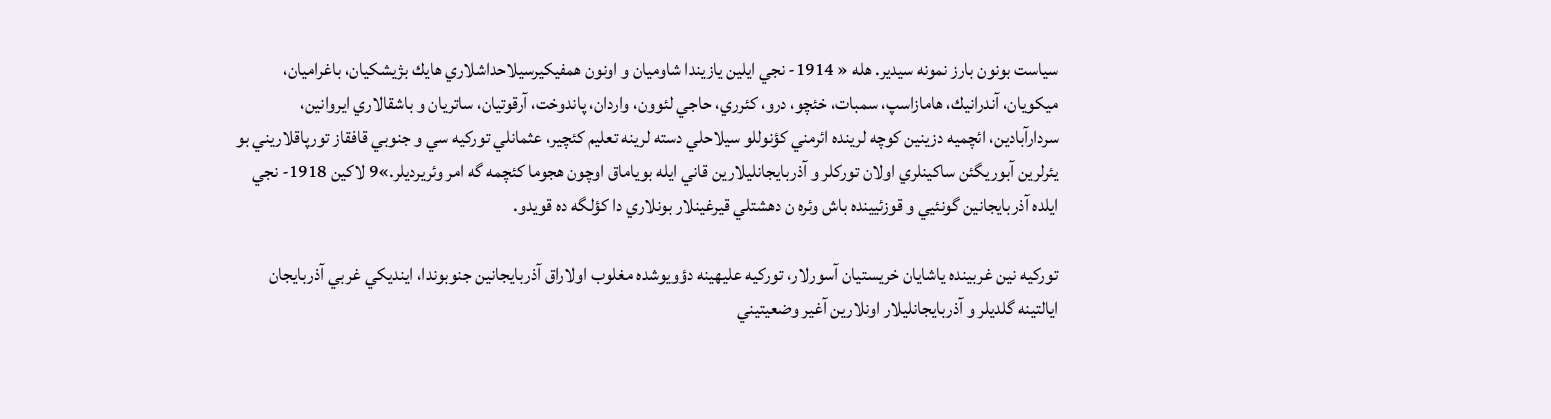سياست بونون بارز نمونه سيدير. هله « 1914- نجي ايلين يازيندا شاوميان و اونون همفيكيرسيلاحداشلاري هايك بژيشكيان، باغراميان، ميكويان، آندرانيك، هامازاسپ، سمبات، خئچو، درو، كئرري، حاجي لئوون، واردان، پاندوخت، آرقوتيان، ساتريان و باشقالاري ايروانين، سردارآبادين، ائچميه دزينين كوچه لرينده ائرمني كؤنوللو سيلاحلي دسته لرينه تعليم كئچير، عثمانلي توركيه سي و جنوبي قافقاز تورپاقلاريني بو يئرلرين آبوريگئن ساكينلري اولان توركلر و آذربايجانليلارين قاني ايله بوياماق اوچون هجوما كئچمه گه امر وئريرديلر.»9 لاكين 1918- نجي ايلده آذربايجانين گونئيي و قوزئيينده باش وئره ن دهشتلي قيرغينلار بونلاري دا كؤلگه ده قويدو.

توركيه نين غربينده ياشايان خريستيان آسورلار، توركيه عليهينه دؤويوشده مغلوب اولاراق آذربايجانين جنوبوندا، اينديكي غربي آذربايجان ايالتينه گلديلر و آذربايجانليلار اونلارين آغير وضعيتيني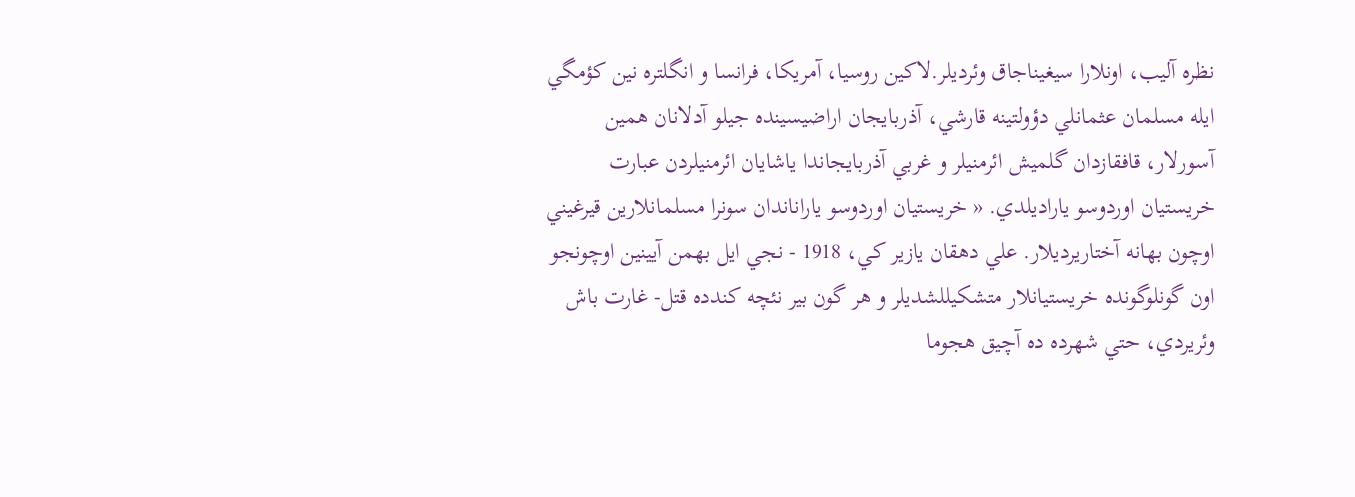نظره آليب، اونلارا سيغيناجاق وئرديلر.لاكين روسيا، آمريكا، فرانسا و انگلتره نين كؤمگي ايله مسلمان عثمانلي دؤولتينه قارشي، آذربايجان اراضيسينده جيلو آدلانان همين آسورلار، قافقازدان گلميش ائرمنيلر و غربي آذربايجاندا ياشايان ائرمنيلردن عبارت خريستيان اوردوسو ياراديلدي. « خريستيان اوردوسو ياراناندان سونرا مسلمانلارين قيرغيني اوچون بهانه آختاريرديلار. علي دهقان يازير كي، 1918 - نجي ايل بهمن آيينين اوچونجو اون گونلوگونده خريستيانلار متشكيللشديلر و هر گون بير نئچه كندده قتل- غارت باش وئريردي، حتي شهرده ده آچيق هجوما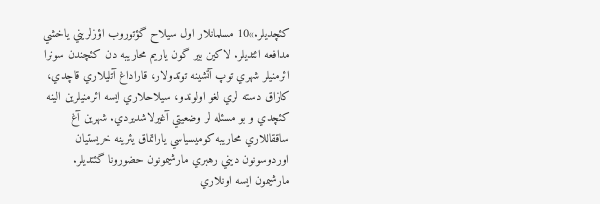كئچديلر.»10 مسلمانلار اول سيلاح گؤتوروب اؤزلريني ياخشي مدافعه ائتديلر. لاكين بير گون ياريم محاريبه دن كئچندن سونرا ائرمنيلر شهري توپ آتشينه توتدولار، قاراداغ آتليلاري قاچدي، كازاق دسته لري لغو اولوندو، سيلاحلاري ايسه ائرمنيلرين الينه كئچدي و بو مسئله لر وضعيتي آغيرلاشديردي. شهرين آغ ساققاللاري محاريبه كوميسياسي ياراتماق يئرينه خريستيان اوردوسونون ديني رهبري مارشيمونون حضورونا گئتديلر. مارشيمون ايسه اونلاري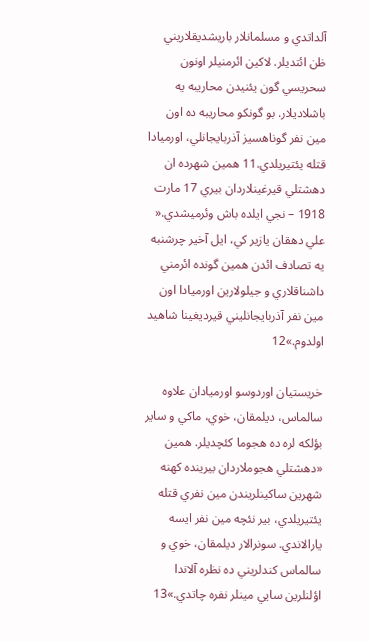آلداتدي و مسلمانلار باريشديقلاريني ظن ائتديلر. لاكين ائرمنيلر اونون سحريسي گون يئنيدن محاريبه يه باشلاديلار. بو گونكو محاريبه ده اون مين نفر گوناهسيز آذربايجانلي، اورميادا قتله يئتيريلدي.11 همين شهرده ان دهشتلي قيرغينلاردان بيري 17 مارت 1918 – نجي ايلده باش وئرميشدي.« علي دهقان يازير كي، ايل آخير چرشنبه يه تصادف ائدن همين گونده ائرمني داشناقلاري و جيلولارين اورميادا اون مين نفر آذربايجانليني قيرديغينا شاهيد اولدوم.»12

خريستيان اوردوسو اورميادان علاوه سالماس، ديلمقان، خوي، ماكي و ساير بؤلكه لره ده هجوما كئچديلر. همين «دهشتلي هجوملاردان بيرينده كهنه شهرين ساكينلريندن مين نفري قتله يئتيريلدي، بير نئچه مين نفر ايسه يارالاندي. سونرالار ديلمقان، خوي و سالماس كندلريني ده نظره آلاندا اؤلنلرين سايي مينلر نفره چاتدي.»13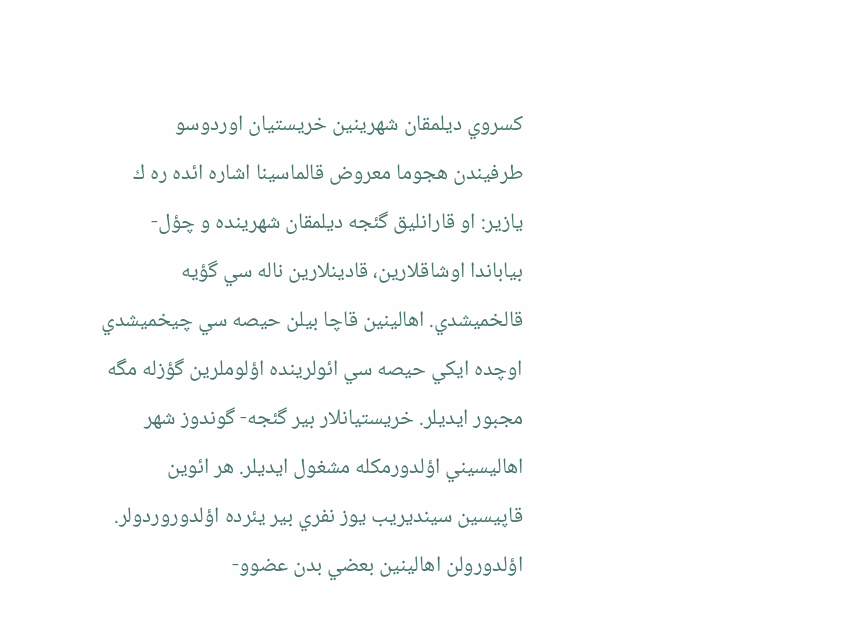كسروي ديلمقان شهرينين خريستيان اوردوسو طرفيندن هجوما معروض قالماسينا اشاره ائده ره ك يازير: او قارانليق گئجه ديلمقان شهرينده و چؤل- بياباندا اوشاقلارين، قادينلارين ناله سي گؤيه قالخميشدي. اهالينين قاچا بيلن حيصه سي چيخميشدي اوچده ايكي حيصه سي ائولرينده اؤلوملرين گؤزله مگه مجبور ايديلر. خريستيانلار بير گئجه- گوندوز شهر اهاليسيني اؤلدورمكله مشغول ايديلر. هر ائوين قاپيسين سينديريب يوز نفري بير يئرده اؤلدوروردولر. اؤلدورولن اهالينين بعضي بدن عضوو-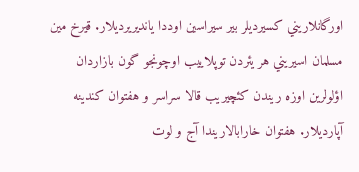اورگانلاريني كسيرديلر بير سيراسين اوددا يانديريرديلار. قيرخ مين مسلمان اسيريني هر يئردن توپلاييب اوچونجو گون بازاردان اؤلولرين اوزه ريندن كئچيريب قالا سراسر و هفتوان كندينه آپارديلار. هفتوان خارابالاريندا آج و لوت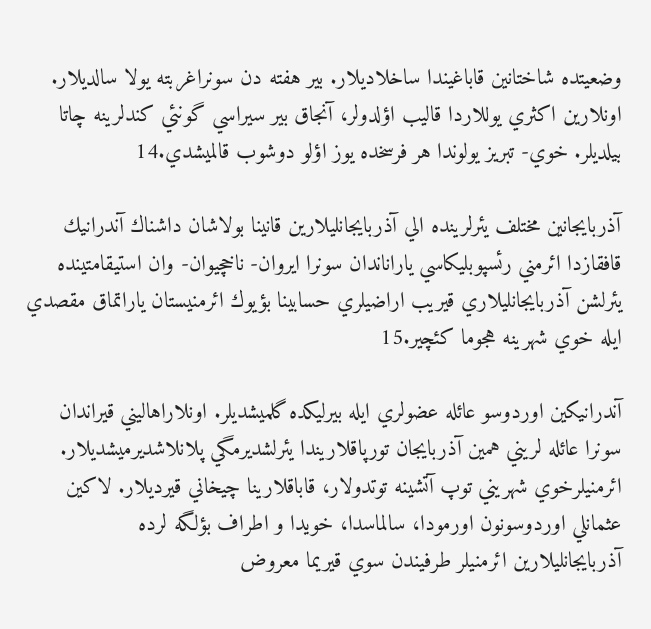وضعيتده شاختانين قاباغيندا ساخلاديلار. بير هفته دن سونراغربته يولا سالديلار. اونلارين اكثري يوللاردا قاليب اؤلدولر، آنجاق بير سيراسي گونئي كندلرينه چاتا بيلديلر. خوي- تبريز يولوندا هر فرسخده يوز اؤلو دوشوب قالميشدي.14

آذربايجانين مختلف يئرلرينده الي آذربايجانليلارين قانينا بولاشان داشناك آندرانيك قافقازدا ائرمني رئسپوبليكاسي ياراناندان سونرا ايروان- ناخچيوان- وان استيقامتينده يئرلشن آذربايجانليلاري قيريب اراضيلري حسابينا بؤيوك ائرمنيستان ياراتماق مقصدي ايله خوي شهرينه هجوما كئچير.15

آندرانيكين اوردوسو عائله عضولري ايله بيرليكده گلميشديلر. اونلاراهاليني قيراندان سونرا عائله لريني همين آذربايجان تورپاقلاريندا يئرلشديرمگي پلانلاشديرميشديلار. ائرمنيلرخوي شهريني توپ آتشينه توتدولار، قاباقلارينا چيخاني قيرديلار. لاكين عثمانلي اوردوسونون اورمودا، سالماسدا، خويدا و اطراف بؤلگه لرده آذربايجانليلارين ائرمنيلر طرفيندن سوي قيريما معروض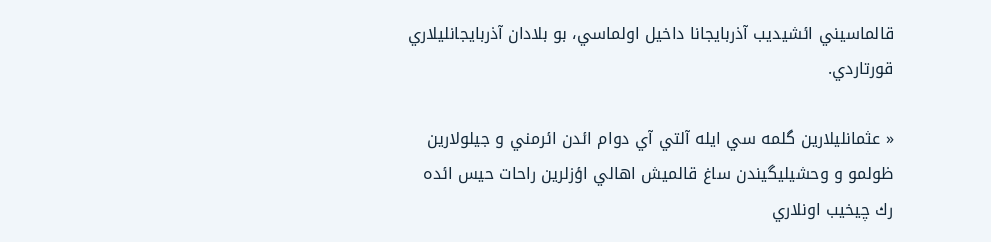قالماسيني ائشيديب آذربايجانا داخيل اولماسي، بو بلادان آذربايجانليلاري قورتاردي.

« عثمانليلارين گلمه سي ايله آلتي آي دوام ائدن ائرمني و جيلولارين ظولمو و وحشيليگيندن ساغ قالميش اهالي اؤزلرين راحات حيس ائده رك چيخيب اونلاري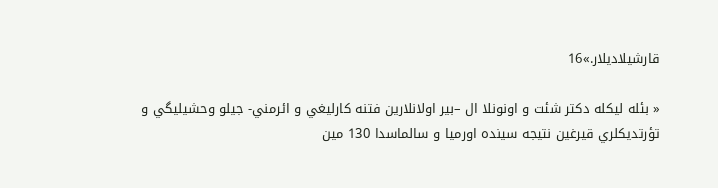قارشيلاديلار.»16

« بئله ليكله دكتر شئت و اونونلا ال –بير اولانلارين فتنه كارليغي و ائرمني- جيلو وحشيليگي و تؤرتديكلري قيرغين نتيجه سينده اورميا و سالماسدا 130 مين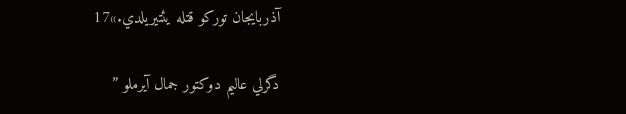آذربايجان توركو قتله يئتيريلدي.»17

دگرلي عاليم دوكتور جمال آيرملو ”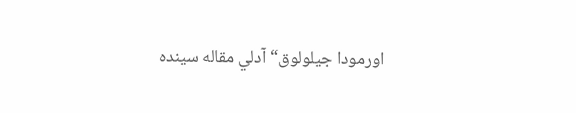اورمودا جيلولوق“ آدلي مقاله سينده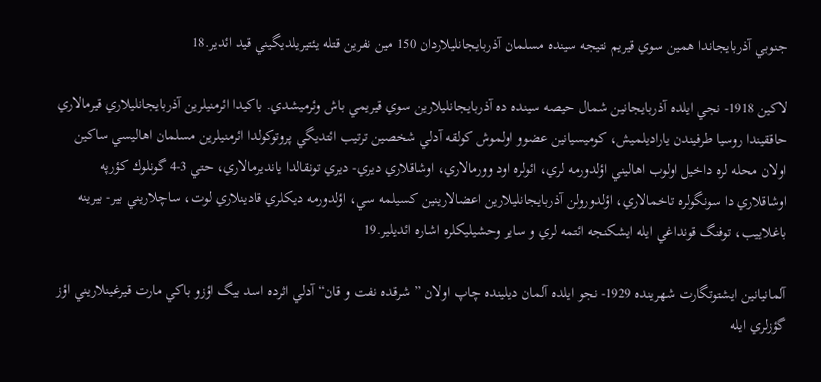جنوبي آذربايجاندا همين سوي قيريم نتيجه سينده مسلمان آذربايجانليلاردان 150 مين نفرين قتله يئتيريلديگيني قيد ائدير.18

لاكين 1918- نجي ايلده آذربايجانين شمال حيصه سينده ده آذربايجانليلارين سوي قيريمي باش وئرميشدي. باكيدا ائرمنيلرين آذربايجانليلاري قيرمالاري حاققيندا روسيا طرفيندن ياراديلميش، كوميسيانين عضوو اولموش كولقه آدلي شخصين ترتيب ائتديگي پروتوكولدا ائرمنيلرين مسلمان اهاليسي ساكين اولان محله لره داخيل اولوب اهاليني اؤلدورمه لري، ائولره اود وورمالاري، اوشاقلاري ديري- ديري تونقالدا يانديرمالاري، حتي 3-4 گونلوك كؤرپه اوشاقلاري دا سونگولره تاخمالاري، اؤلدورولن آذربايجانليلارين اعضالارينين كسيلمه سي، اؤلدورمه ديكلري قادينلاري لوت، ساچلاريني بير- بيرينه باغلاييب، توفنگ قونداغي ايله ايشكنجه ائتمه لري و ساير وحشيليكلره اشاره ائديلير.19

آلمانيانين ايشتوتگارت شهرينده 1929- نجو ايلده آلمان ديلينده چاپ اولان ” شرقده نفت و قان“ آدلي اثرده اسد بيگ اؤزو باكي مارت قيرغينلاريني اؤز گؤزلري ايله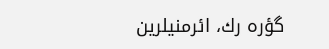گؤره رك، ائرمنيلرين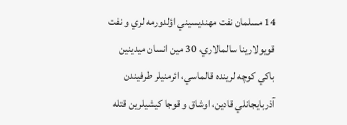14 مسلمان نفت مهنديسيني اؤلدورمه لري و نفت قويولارينا سالمالاري، 30 مين انسان ميدينين باكي كوچه لرينده قالماسي، ائرمنيلر طرفيندن آذربايجانلي قادين، اوشاق و قوجا كيشيلرين قتله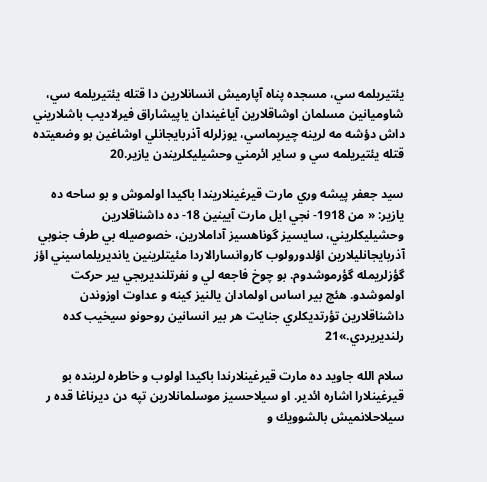يئتيريلمه سي، مسجده پناه آپارميش انسانلارين دا قتله يئتيريلمه سي، شاوميانين مسلمان اوشاقلارين آياغيندان ياپيشاراق فيرلاديب باشلاريني داش دؤشه مه لرينه چيرپماسي، يوزلرله آذربايجانلي اوشاغين بو وضعيتده قتله يئتيريلمه سي و ساير ائرمني وحشيليكلريندن يازير.20

سيد جعفر پيشه وري مارت قيرغينلاريندا باكيدا اولموش و بو ساحه ده يازير: « من 1918- نجي ايل مارت آيينين 18- ده داشناقلارين وحشيليكلريني، سايسيز گوناهسيز آداملارين، خصوصيله بي طرف جنوبي آذربايجانليلارين اؤلدورولوب كاروانسارالاردا مئيتلرينين يانديريلماسيني اؤز گؤزلريمله گؤرموشدوم. بو چوخ فاجعه لي و نفرتلنديريجي بير حركت اولموشدو. هئچ بير اساس اولمادان يالنيز كينه و عداوت اوزوندن داشناقلارين تؤرتديكلري جنايت هر بير انسانين روحونو سيخيب كده رلنديريردي.»21

سلام الله جاويد ده مارت قيرغينلارندا باكيدا اولوب و خاطره لرينده بو قيرغينلارا اشاره ائدير. او سيلاحسيز موسلمانلارين تپه دن ديرناغا قده ر سيلاحلانميش بالشوويك و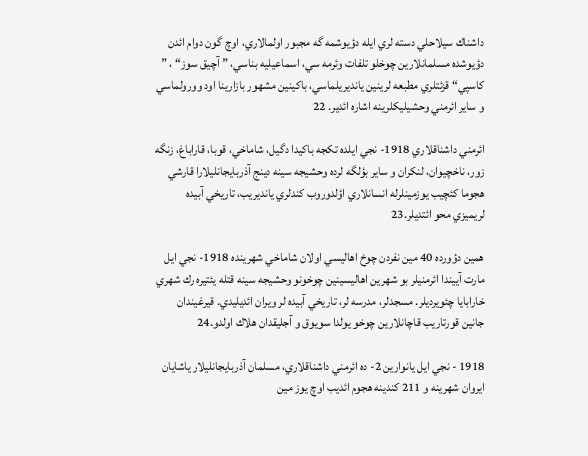داشناك سيلاحلي دسته لري ايله دؤيوشمه گه مجبور اولمالاري، اوچ گون دوام ائدن دؤيوشده مسلمانلارين چوخلو تلفات وئرمه سي، اسماعيليه بناسي، ” آچيق سوز“ ، ” كاسپي“ قزئتلري مطبعه لرينين يانديريلماسي، باكينين مشهور بازارينا اود وورولماسي و ساير ائرمني وحشيليكلرينه اشاره ائدير. 22

ائرمني داشناقلاري 1918- نجي ايلده تكجه باكيدا دگيل، شاماخي، قوبا، قاراباغ، زنگه زور، ناخچيوان، لنكران و ساير بؤلگه لرده وحشيجه سينه دينج آذربايجانليلارا قارشي هجوما كئچيب يوزمينلرله انسانلاري اؤلدوروب كندلري يانديريب، تاريخي آبيده لريميزي محو ائتديلر.23

همين دؤورده 40 مين نفردن چوخ اهاليسي اولان شاماخي شهرينده 1918- نجي ايل مارت آييندا ائرمنيلر بو شهرين اهاليسينين چوخونو وحشيجه سينه قتله يئتيره رك شهري خارابايا چئويرديلر. مسجدلر، مدرسه لر، تاريخي آبيده لر ويران ائديليدي. قيرغيندان جانين قورتاريب قاچانلارين چوخو يولدا سويوق و آجليقدان هلاك اولدو.24

1918 - نجي ايل يانوارين 2- ده ائرمني داشناقلاري، مسلمان آذربايجانليلار ياشايان ايروان شهرينه و 211 كندينه هجوم ائديب اوچ يوز مين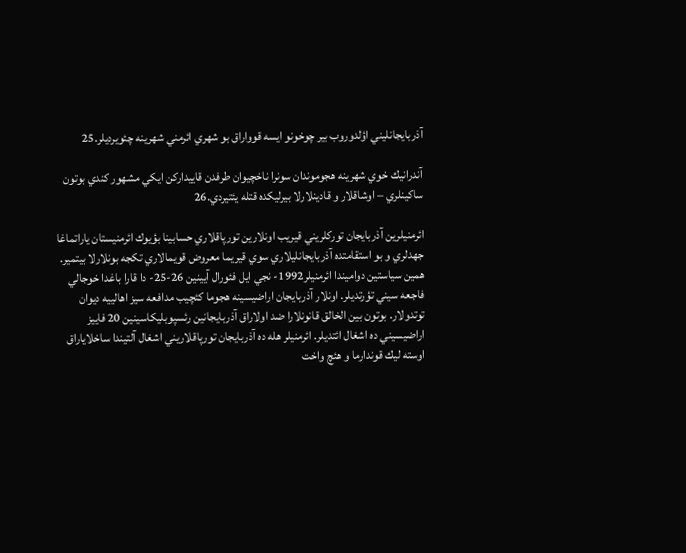آذربايجانليني اؤلدوروب بير چوخونو ايسه قوواراق بو شهري ائرمني شهرينه چئويرديلر.25

آندرانيك خوي شهرينه هجوموندان سونرا ناخچيوان طرفدن قاييداركن ايكي مشهور كندي بوتون ساكينلري – اوشاقلار و قادينلارلا بيرليكده قتله يئتيردي.26

ائرمنيلرين آذربايجان توركلريني قيريب اونلارين تورپاقلاري حسابينا بؤيوك ائرمنيستان ياراتماغا جهدلري و بو استقامتده آذربايجانليلاري سوي قيريما معروض قويمالاري تكجه بونلارلا بيتمير. همين سياستين دواميندا ائرمنيلر1992- نجي ايل فئورال آيينين 26-25- دا قارا باغدا خوجالي فاجعه سيني تؤرتديلر. اونلار آذربايجان اراضيسينه هجوما كئچيب مدافعه سيز اهالييه ديوان توتدولار. بوتون بين الخالق قانونلارا ضد اولاراق آذربايجانين رئسپوبليكاسينين 20 فاييز اراضيسيني ده اشغال ائتديلر. ائرمنيلر هله ده آذربايجان تورپاقلاريني اشغال آلتيندا ساخلاياراق اوسته ليك قوندارما و هئچ واخت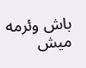باش وئرمه ميش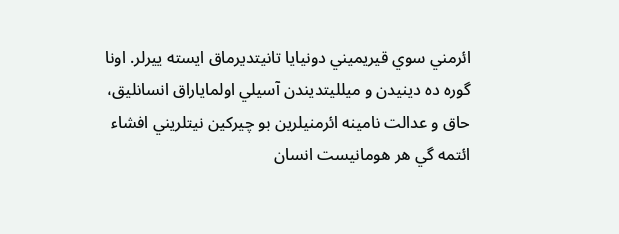ائرمني سوي قيريميني دونيايا تانيتديرماق ايسته ييرلر. اونا گوره ده دينيدن و ميلليتديندن آسيلي اولماياراق انسانليق، حاق و عدالت نامينه ائرمنيلرين بو چيركين نيتلريني افشاء ائتمه گي هر هومانيست انسان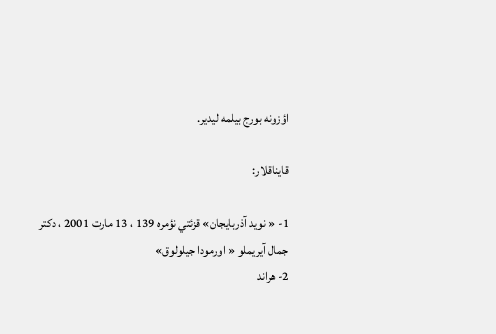اؤزونه بورج بيلمه ليدير.

قايناقلار:

1- « نويد آذربايجان» قزئتي نؤمره 139 ، 13 مارت 2001 ، دكتر جمال آيريملو « اورمودا جيلولوق»
2- هراند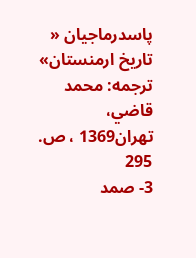پاسدرماجيان « تاريخ ارمنستان» ترجمه: محمد قاضي، تهران1369 ، ص. 295
3- صمد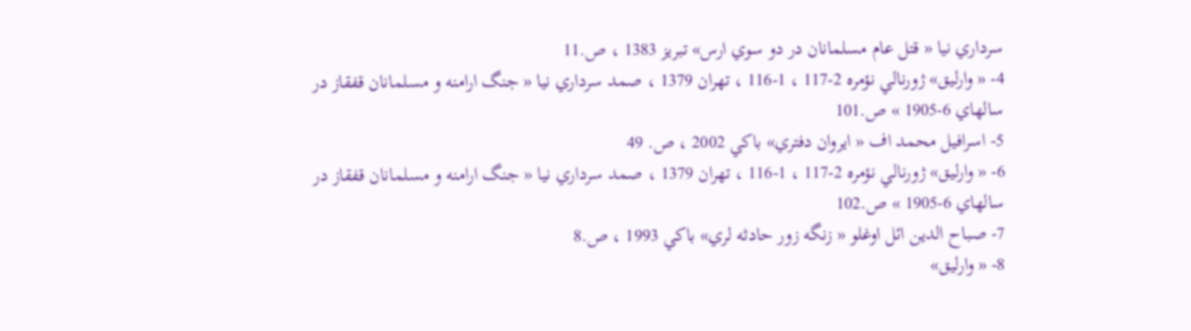سرداري نيا « قتل عام مسلمانان در دو سوي ارس» تبريز 1383 ، ص.11
4- « وارليق» ژورنالي نؤمره 2-117 ، 1-116 ، تهران 1379 ، صمد سرداري نيا « جنگ ارامنه و مسلمانان قفقاز در سالهاي 6-1905 » ص.101
5- اسرافيل محمد اف « ايروان دفتري» باكي 2002 ، ص. 49
6- « وارليق» ژورنالي نؤمره 2-117 ، 1-116 ، تهران 1379 ، صمد سرداري نيا « جنگ ارامنه و مسلمانان قفقاز در سالهاي 6-1905 » ص.102
7- صباح الدين ائل اوغلو « زنگه زور حادثه لري» باكي 1993 ، ص.8
8- « وارليق»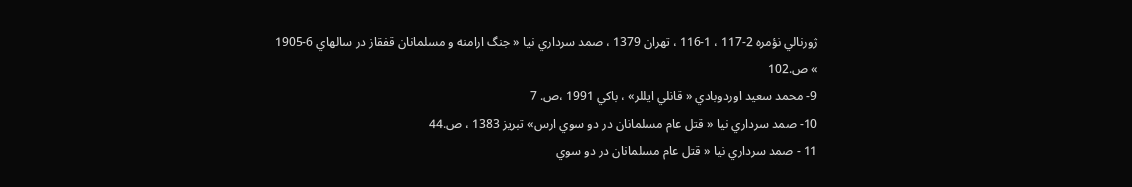ژورنالي نؤمره 2-117 ، 1-116 ، تهران 1379 ، صمد سرداري نيا « جنگ ارامنه و مسلمانان قفقاز در سالهاي 6-1905 » ص.102
9- محمد سعيد اوردوبادي « قانلي ايللر» ، باكي 1991 ،ص. 7
10- صمد سرداري نيا « قتل عام مسلمانان در دو سوي ارس» تبريز 1383 ، ص.44
11 - صمد سرداري نيا « قتل عام مسلمانان در دو سوي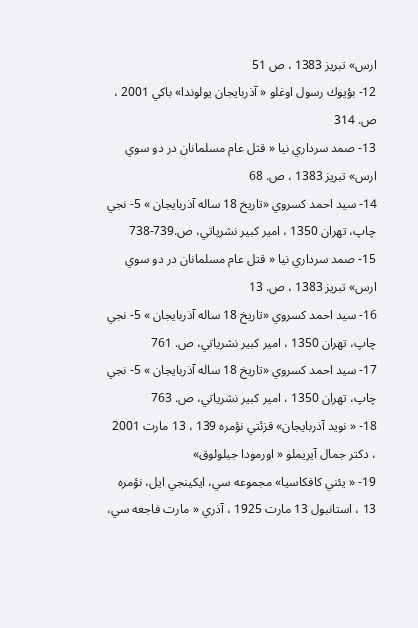ارس» تبريز 1383 ، ص 51
12- بؤيوك رسول اوغلو « آذربايجان يولوندا» باكي 2001 ، ص. 314
13- صمد سرداري نيا « قتل عام مسلمانان در دو سوي ارس» تبريز 1383 ، ص. 68
14- سيد احمد كسروي «تاريخ 18 ساله آذربايجان » 5- نجي چاپ، تهران 1350 ، امير كبير نشرياتي، ص.739-738
15- صمد سرداري نيا « قتل عام مسلمانان در دو سوي ارس» تبريز 1383 ، ص. 13
16- سيد احمد كسروي «تاريخ 18 ساله آذربايجان » 5- نجي چاپ، تهران 1350 ، امير كبير نشرياتي، ص. 761
17- سيد احمد كسروي «تاريخ 18 ساله آذربايجان » 5- نجي چاپ، تهران 1350 ، امير كبير نشرياتي، ص. 763
18- « نويد آذربايجان» قزئتي نؤمره 139 ، 13 مارت 2001 ، دكتر جمال آيريملو « اورمودا جيلولوق»
19- « يئني كافكاسيا» مجموعه سي، ايكينجي ايل، نؤمره 13 ، استانبول 13 مارت 1925 ، آذري « مارت فاجعه سي،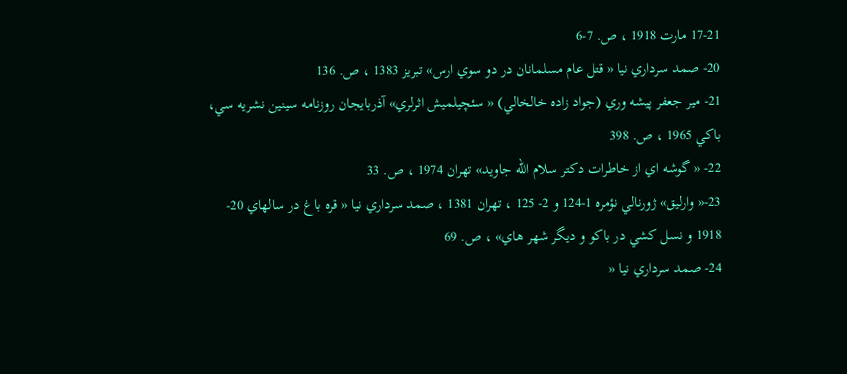17-21 مارت 1918 ، ص. 7-6
20- صمد سرداري نيا « قتل عام مسلمانان در دو سوي ارس» تبريز 1383 ، ص. 136
21- مير جعفر پيشه وري (جواد زاده خالخالي) « سئچيلميش اثرلري» آذربايجان روزنامه سينين نشريه سي، باكي 1965 ، ص. 398
22- « گوشه اي از خاطرات دكتر سلام الله جاويد» تهران 1974 ، ص. 33
23-« وارليق» ژورنالي نؤمره 1-124 و 2- 125 ، تهران 1381 ، صمد سرداري نيا « قره باغ در سالهاي 20- 1918 و نسل كشي در باكو و ديگر شهر هاي» ، ص. 69
24- صمد سرداري نيا «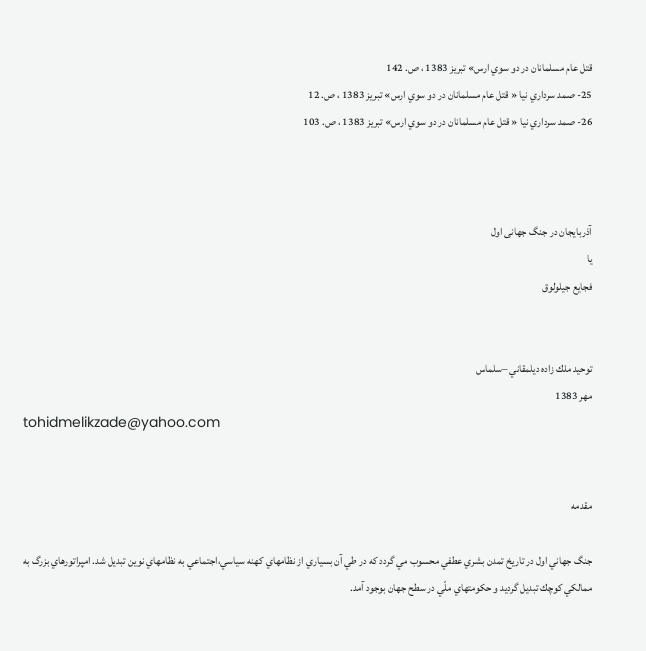قتل عام مسلمانان در دو سوي ارس» تبريز 1383 ، ص. 142
25- صمد سرداري نيا « قتل عام مسلمانان در دو سوي ارس» تبريز 1383 ، ص. 12
26- صمد سرداري نيا « قتل عام مسلمانان در دو سوي ارس» تبريز 1383 ، ص. 103



آذربایجان در جنگ جهانی اول
یا
فجایع جیلولوق


توحيد ملك زاده ديلمقاني –سلماس
مهر 1383
tohidmelikzade@yahoo.com


مقدمه

جنگ جهاني اول در تاريخ تمدن بشري عطفي محسوب مي گردد كه در طي آن بسياري از نظامهاي كهنه سياسي،اجتماعي به نظامهاي نوين تبديل شد. امپراتورهاي بزرگ به ممالكي كوچك تبديل گرديد و حكومتهاي ملّي در سطح جهان بوجود آمد.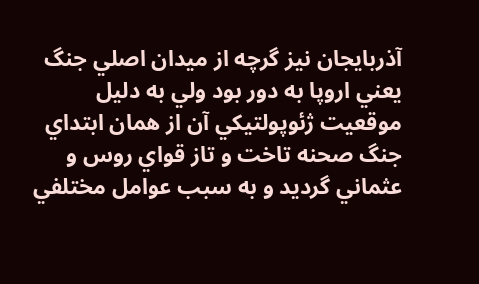آذربايجان نيز گرچه از ميدان اصلي جنگ يعني اروپا به دور بود ولي به دليل موقعيت ژئوپولتيكي آن از همان ابتداي جنگ صحنه تاخت و تاز قواي روس و عثماني گرديد و به سبب عوامل مختلفي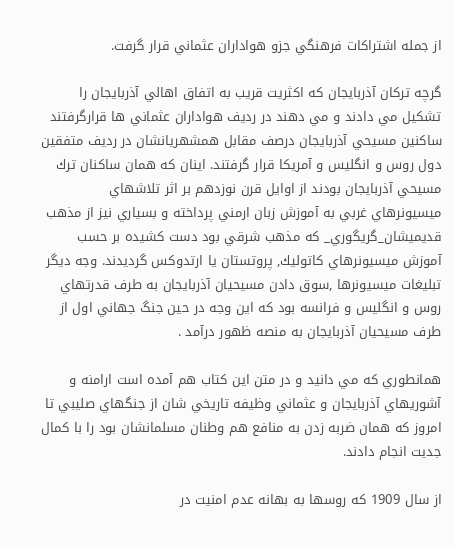از جمله اشتراكات فرهنگي جزو هواداران عثماني قرار گرفت.

گرچه تركان آذربايجان كه اكثريت قريب به اتفاق اهالي آذربايجان را تشكيل مي دادند و مي دهند در رديف هواداران عثماني ها قرارگرفتند ساكنين مسيحي آذربايجان درصف مقابل همشهريانشان در رديف متفقين دول روس و انگليس و آمريكا قرار گرفتند. اينان كه همان ساكنان ترك مسيحي آذربايجان بودند از اوايل قرن نوزدهم بر اثر تلاشهاي ميسيونرهاي غربي به آموزش زبان ارمني پرداخته و بسياري نيز از مذهب قديميشان_گريگوري_ كه مذهب شرقي بود دست كشيده بر حسب آموزش ميسيونرهاي كاتوليك, پروتستان يا ارتدوكس گرديدند. وجه ديگر تبليغات ميسيونرها ,سوق دادن مسيحيان آذربايجان به طرف قدرتهاي روس و انگليس و فرانسه بود كه اين وجه در حين جنگ جهاني اول از طرف مسيحيان آذربايجان به منصه ظهور درآمد .

همانطوري كه مي دانيد و در متن اين كتاب هم آمده است ارامنه و آشوريهاي آذربايجان و عثماني وظيفه تاريخي شان از جنگهاي صليبي تا امروز كه همان ضربه زدن به منافع هم وطنان مسلمانشان بود را با كمال جديت انجام دادند.

از سال 1909 كه روسها به بهانه عدم امنيت در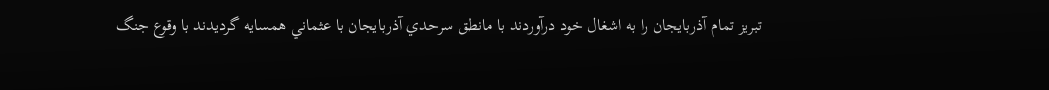تبريز تمام آذربايجان را به اشغال خود درآوردند با مانطق سرحدي آذربايجان با عثماني همسايه گرديدند با وقوع جنگ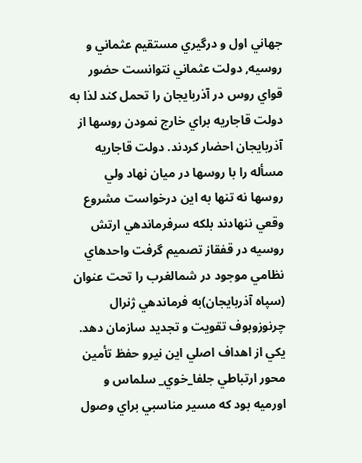جهاني اول و درگيري مستقيم عثماني و روسيه, دولت عثماني نتوانست حضور قواي روس در آذربايجان را تحمل كند لذا به دولت قاجاريه براي خارج نمودن روسها از آذربايجان احضار كردند. دولت قاجاريه مسأله را با روسها در ميان نهاد ولي روسها نه تنها به اين درخواست مشروع وقعي ننهادند بلكه سرفرماندهي ارتش روسيه در قفقاز تصميم گرفت واحدهاي نظامي موجود در شمالغرب را تحت عنوان (سپاه آذربايجان)به فرماندهي ژنرال چرنوزوبوف تقويت و تجديد سازمان دهد. يكي از اهداف اصلي اين نيرو حفظ تأمين محور ارتباطي جلفا_خوي_ سلماس و اورميه بود كه مسير مناسبي براي وصول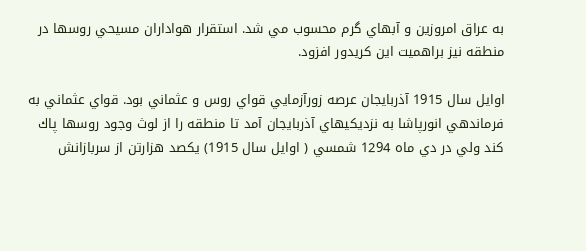به عراق امروزين و آبهاي گرم محسوب مي شد. استقرار هواداران مسيحي روسها در منطقه نيز براهميت اين كريدور افزود.

اوايل سال 1915 آذربايجان عرصه زورآزمايي قواي روس و عثماني بود. قواي عثماني به فرماندهي انورپاشا به نزديكيهاي آذربايجان آمد تا منطقه را از لوث وجود روسها پاك كند ولي در دي ماه 1294 شمسي ( اوايل سال 1915) يكصد هزارتن از سربازانش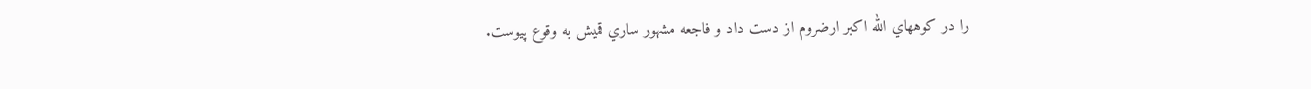را در كوههاي الله اكبر ارضروم از دست داد و فاجعه مشهور ساري قميش به وقوع پيوست.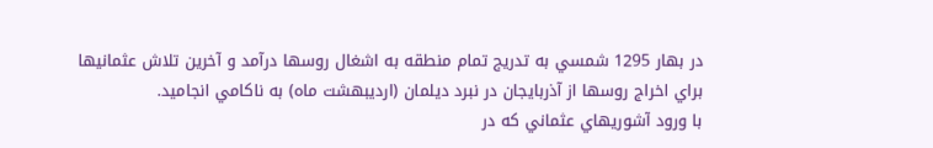در بهار 1295 شمسي به تدريج تمام منطقه به اشغال روسها درآمد و آخرين تلاش عثمانيها براي اخراج روسها از آذربايجان در نبرد ديلمان (ارديبهشت ماه) به ناكامي انجاميد.
با ورود آشوريهاي عثماني كه در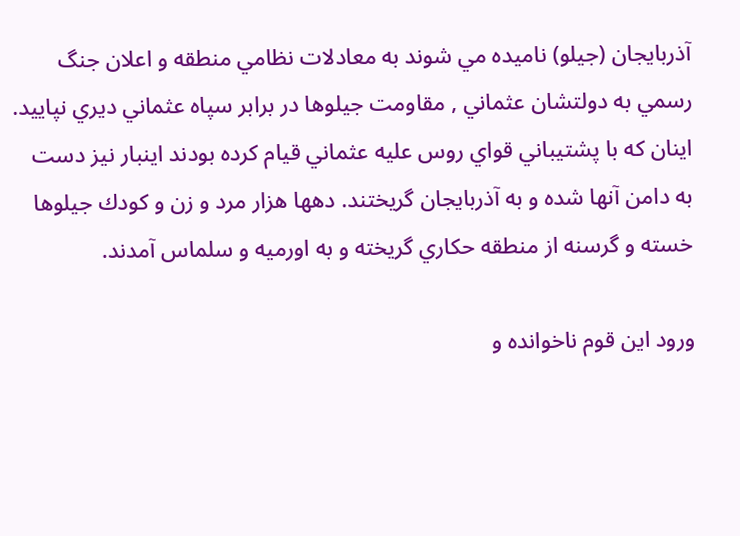آذربايجان (جيلو) ناميده مي شوند به معادلات نظامي منطقه و اعلان جنگ رسمي به دولتشان عثماني , مقاومت جيلوها در برابر سپاه عثماني ديري نپاييد. اينان كه با پشتيباني قواي روس عليه عثماني قيام كرده بودند اينبار نيز دست به دامن آنها شده و به آذربايجان گريختند. دهها هزار مرد و زن و كودك جيلوها خسته و گرسنه از منطقه حكاري گريخته و به اورميه و سلماس آمدند.

ورود اين قوم ناخوانده و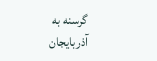گرسنه به آذربايجان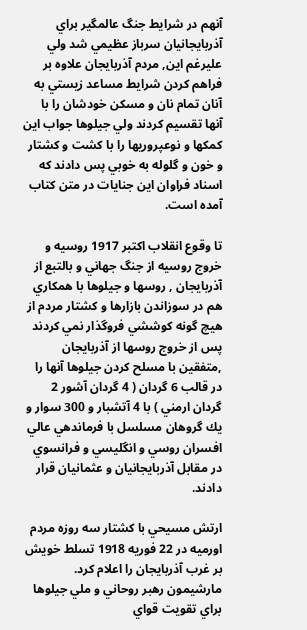آنهم در شرايط جنگ عالمگير براي آذربايجانيان سرباز عظيمي شد ولي عليرغم اين, مردم آذربايجان علاوه بر فراهم كردن شرايط مساعد زيستي به آنان تمام نان و مسكن خودشان را با آنها تقسيم كردند ولي جيلوها جواب اين كمكها و نوعپروريها را با كشت و كشتار و خون و گلوله به خوبي پس دادند كه اسناد فراوان اين جنايات در متن كتاب آمده است.

تا وقوع انقلاب اكتبر 1917 روسيه و خروج روسيه از جنگ جهاني و بالتبع از آذربايجان , روسها و جيلوها با همكاري هم در سوزاندن بازارها و كشتار مردم از هيچ گونه كوششي فروگذار نمي كردند پس از خروج روسها از آذربايجان ,متفقين با مسلح كردن جيلوها آنها را در قالب 6 گردان ( 4 گردان آشور 2 گردان ارمني ) با 4 آتشبار و 300 سوار و يك گروهان مسلسل با فرماندهي عالي افسران روسي و انگليسي و فرانسوي در مقابل آذربايجانيان و عثمانيان قرار دادند.

ارتش مسيحي با كشتار سه روزه مردم اورميه در 22 فوريه 1918 تسلط خويش بر غرب آذربايجان را اعلام كرد. مارشيمون رهبر روحاني و ملي جيلوها براي تقويت قواي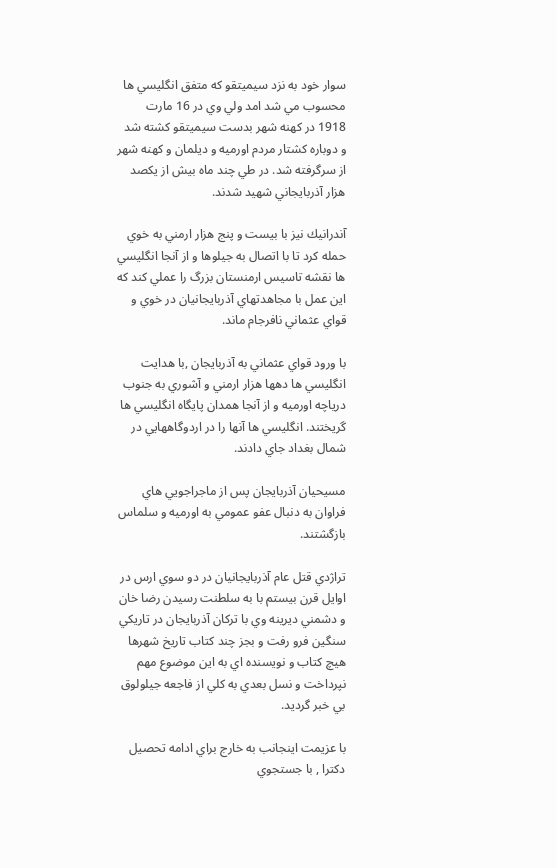سوار خود به نزد سيميتقو كه متفق انگليسي ها محسوب مي شد امد ولي وي در 16 مارت 1918 در كهنه شهر بدست سيميتقو كشته شد و دوباره كشتار مردم اورميه و ديلمان و كهنه شهر از سرگرفته شد. در طي چند ماه بيش از يكصد هزار آذربايجاني شهيد شدند.

آندرانيك نيز با بيست و پنج هزار ارمني به خوي حمله كرد تا با اتصال به جيلوها و از آنجا انگليسي ها نقشه تاسيس ارمنستان بزرگ را عملي كند كه اين عمل با مجاهدتهاي آذربايجانيان در خوي و قواي عثماني نافرجام ماند.

با ورود قواي عثماني به آذربايجان ,با هدايت انگليسي ها دهها هزار ارمني و آشوري به جنوب درياچه اورميه و از آنجا همدان پايگاه انگليسي ها گريختند. انگليسي ها آنها را در اردوگاههايي در شمال بغداد جاي دادند.

مسيحيان آذربايجان پس از ماجراجويي هاي فراوان به دنبال عفو عمومي به اورميه و سلماس بازگشتند.

تراژدي قتل عام آذربايجانيان در دو سوي ارس در اوايل قرن بيستم با به سلطنت رسيدن رضا خان و دشمني ديرينه وي با تركان آذربايجان در تاريكي سنگين فرو رفت و بجز چند كتاب تاريخ شهرها هيچ كتاب و نويسنده اي به اين موضوع مهم نپرداخت و نسل بعدي به كلي از فاجعه جيلولوق بي خبر گرديد.

با عزيمت اينجانب به خارج براي ادامه تحصيل دكترا , با جستجوي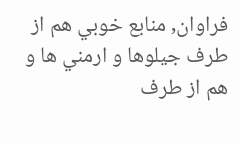فراوان, منابع خوبي هم از طرف جيلوها و ارمني ها و هم از طرف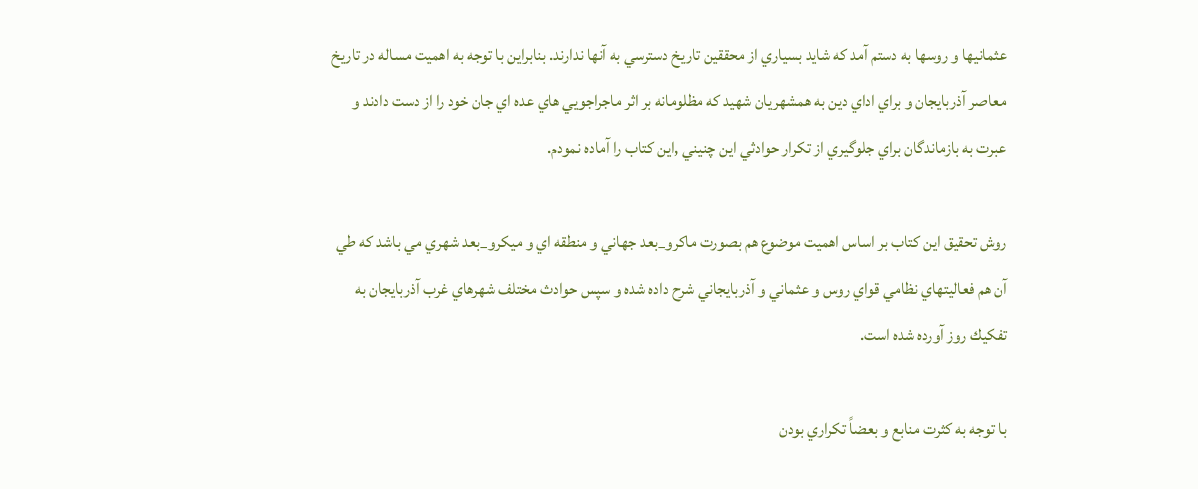عثمانيها و روسها به دستم آمد كه شايد بسياري از محققين تاريخ دسترسي به آنها ندارند. بنابراين با توجه به اهميت مساله در تاريخ معاصر آذربايجان و براي اداي دين به همشهريان شهيد كه مظلومانه بر اثر ماجراجويي هاي عده اي جان خود را از دست دادند و عبرت به بازماندگان براي جلوگيري از تكرار حوادثي اين چنيني ,اين كتاب را آماده نمودم.

روش تحقيق اين كتاب بر اساس اهميت موضوع هم بصورت ماكرو_بعد جهاني و منطقه اي و ميكرو_بعد شهري مي باشد كه طي آن هم فعاليتهاي نظامي قواي روس و عثماني و آذربايجاني شرح داده شده و سپس حوادث مختلف شهرهاي غرب آذربايجان به تفكيك روز آورده شده است.

با توجه به كثرت منابع و بعضاً تكراري بودن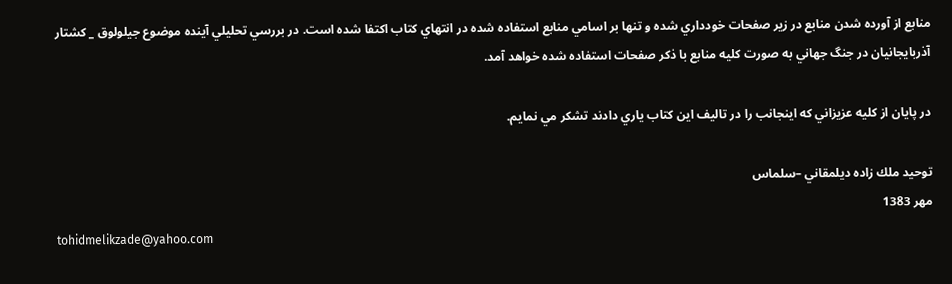منابع از آورده شدن منابع در زير صفحات خودداري شده و تنها بر اسامي منابع استفاده شده در انتهاي كتاب اكتفا شده است. در بررسي تحليلي آينده موضوع جيلولوق _ كشتار آذربايجانيان در جنگ جهاني به صورت كليه منابع با ذكر صفحات استفاده شده خواهد آمد.

در پايان از كليه عزيزاني كه اينجانب را در تاليف اين كتاب ياري دادند تشكر مي نمايم.

توحيد ملك زاده ديلمقاني –سلماس
مهر 1383
tohidmelikzade@yahoo.com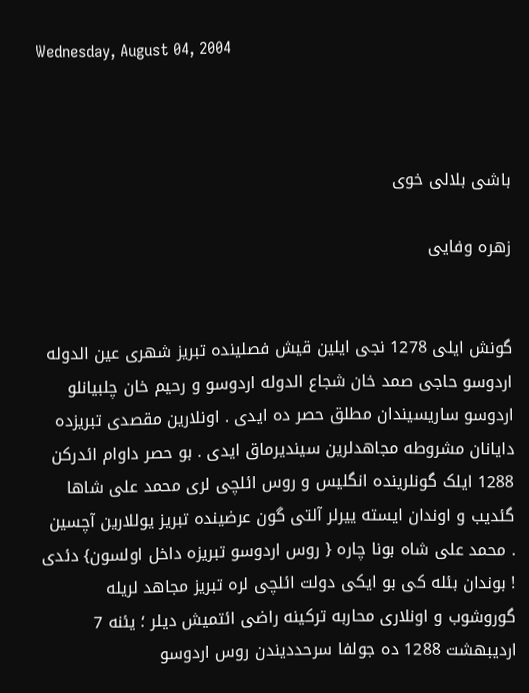Wednesday, August 04, 2004



باشی بلالی خوی

زهره وفایی


گونش ایلی 1278 نجی ایلین قیش فصلینده تبریز شهری عین الدوله اردوسو حاجی صمد خان شجاع الدوله اردوسو و رحیم خان چلبیانلو اردوسو ساریسیندان مطلق حصر ده ایدی . اونلارین مقصدی تبریزده دایانان مشروطه مجاهدلرین سیندیرماق ایدی . بو حصر داوام ائدرکن 1288 ایلک گونلرینده انگلیس و روس ائلچی لری محمد علی شاها گئدیب و اوندان ایسته ییرلر آلتی گون عرضینده تبریز یوللارین آچسین . محمد علی شاه بونا چاره { روس اردوسو تبریزه داخل اولسون} دئدی ! بوندان بئله کی بو ایکی دولت ائلچی لره تبریز مجاهد لریله گوروشوب و اونلاری محاربه ترکینه راضی ائتمیش دیلر ؛ یئنه 7 اردیبهشت 1288 ده جولفا سرحددیندن روس اردوسو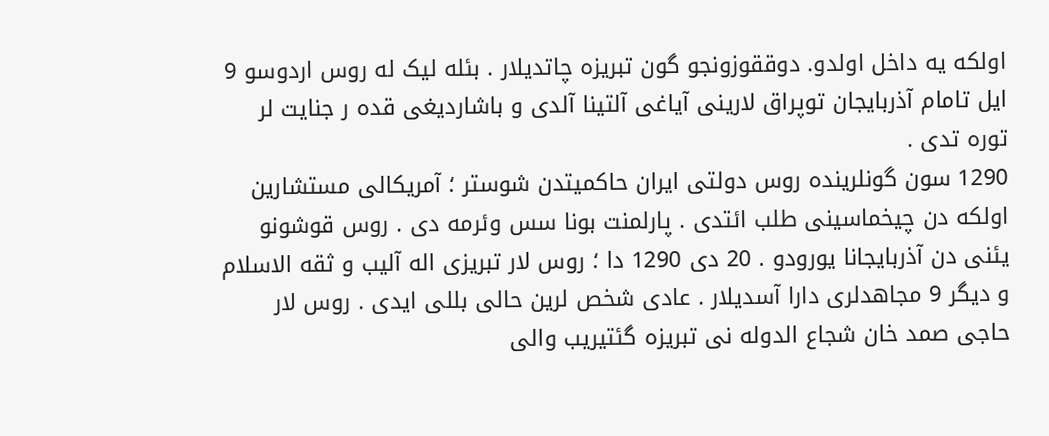اولکه یه داخل اولدو. دوققوزونجو گون تبریزه چاتدیلار . بئله لیک له روس اردوسو 9 ایل تامام آذربایجان توپراق لارینی آیاغی آلتینا آلدی و باشاردیغی قده ر جنایت لر توره تدی .
1290 سون گونلرینده روس دولتی ایران حاکمیتدن شوستر ؛ آمریکالی مستشارین اولکه دن چیخماسینی طلب ائتدی . پارلمنت بونا سس وئرمه دی . روس قوشونو یئنی دن آذربایجانا یورودو . 20 دی 1290 دا ؛ روس لار تبریزی اله آلیب و ثقه الاسلام و دیگر 9 مجاهدلری دارا آسدیلار . عادی شخص لرین حالی بللی ایدی . روس لار حاجی صمد خان شجاع الدوله نی تبریزه گئتیریب والی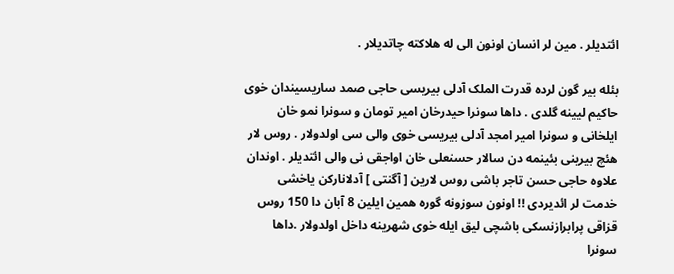ائتدیلر . مین لر انسان اونون الی له هلاکته چاتدیلار .

بئله بیر گون لرده قدرت الملک آدلی بیریسی حاجی صمد ساریسیندان خوی حاکیم لیینه گلدی . داها سونرا حیدرخان امیر تومان و سونرا نمو خان ایلخانی و سونرا امیر امجد آدلی بیریسی خوی والی سی اولدولار . روس لار هئچ بیرینی بئینمه دن سالار حسنعلی خان اواجقی نی والی ائتدیلر . اوندان علاوه حاجی حسن تاجر باشی روس لارین [ آگنتی ] آدلانارکن یاخشی خدمت لر ائدیردی !! اونون سوزونه گوره همین ایلین 8 آبان دا 150 روس قزاقی پرابرازنسکی باشچی لیق ایله خوی شهرینه داخل اولدولار .داها سونرا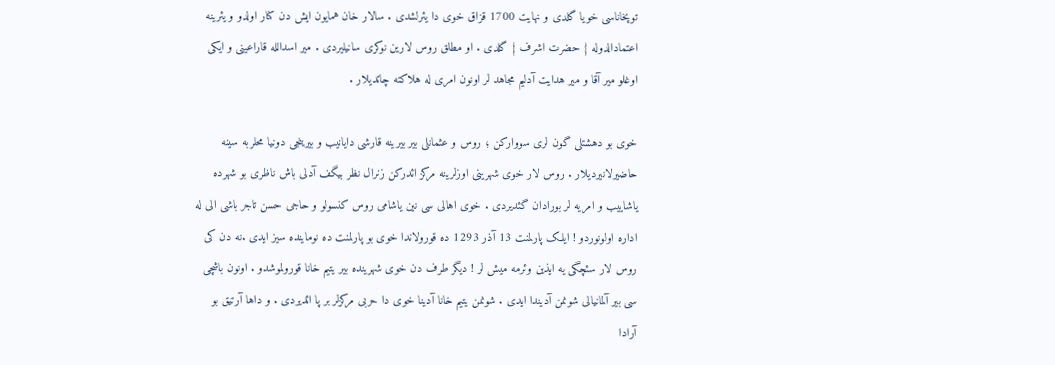توپخاناسی خویا گلدی و نهایت 1700 قزاق خوی دا یئرلشدی . سالار خان همایون ایش دن کنار اولدو و یئرینه اعتمادالدوله { حضرت اشرف } گلدی . او مطلق روس لارین نوکری سانیلیردی . میر اسدالله قاراعینی و ایکی اوغلو میر آقا و میر هدایت آدلیم مجاهد لر اونون امری له هلاکته چاتدیلار .

خوی بو دهشتلی گون لری سووارکن ؛ روس و عثمانلی بیر بیرینه قارشی دایانیب و بیرینجی دونیا محلربه سینه حاضیرلانیردیلار . روس لار خوی شهرینی اوزلرینه مرکز ائدرکن زنرال نظر بیگف آدلی باش ناظری بو شهرده یاشاییب و امریه لر بورادان گئدیردی . خوی اهالی سی نین یاشامی روس کنسولو و حاجی حسن تاجر باشی الی له اداره اولونوردو ! ایلک پارلمنت 13 آذر 1293 ده قورولاندا خوی بو پارلمنت ده نوماینده سیز ایدی .نه دن کی روس لار سئچگی یه ایذین وئرمه میش لر ! دیگر طرف دن خوی شهرینده بیر یتیم خانا قورولموشدو . اونون باشچی سی بیر آلمانیالی شونمن آدیندا ایدی . شونمن یتیم خانا آدینا خوی دا حربی مرکزلر بر پا ائدیردی . و داها آرتیق بو آرادا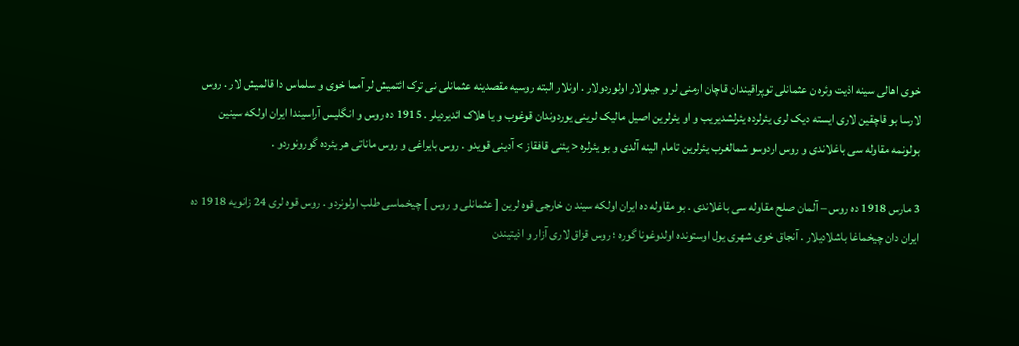خوی اهالی سینه اذیت وئره ن عثمانلی توپراقیندان قاچان ارمنی لر و جیلولار اولوردولار . اونلار البته روسیه مقصدینه عثمانلی نی ترک ائتمیش لر آمما خوی و سلماس دا قالمیش لار . روس لارسا بو قاچقین لاری ایسته دیک لری یئرلرده یئرلشدیریب و او یئرلرین اصیل مالیک لرینی یوردوندان قوغوب و یا هلاک ائدیردیلر . 1915 ده روس و انگلیس آراسیندا ایران اولکه سینین بولونمه مقاوله سی باغلاندی و روس اردوسو شمالغرب یئرلرین تامام الینه آلدی و بو یئرلره < یئنی قافقاز > آدینی قویدو . روس بایراغی و روس ماناتی هر یئرده گورونوردو .

3 مارس 1918 ده روس – آلمان صلح مقاوله سی باغلاندی . بو مقاوله ده ایران اولکه سیند ن خارجی قوه لرین [ عثمانلی و روس ] چیخماسی طلب اولونردو . روس قوه لری 24 زانویه 1918 ده ایران دان چیخماغا باشلادیلار . آنجاق خوی شهری یول اوستونده اولدوغونا گوره ؛ روس قزاق لاری آزار و اذیتیندن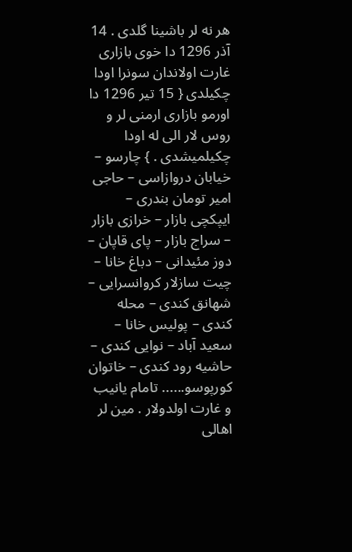هر نه لر باشینا گلدی . 14 آذر 1296 دا خوی بازاری غارت اولاندان سونرا اودا چکیلدی { 15 تیر 1296 دا اورمو بازاری ارمنی لر و روس لار الی له اودا چکیلمیشدی . } چارسو – خیابان دروازاسی – حاجی امیر تومان بندری – ایپکچی بازار – خرازی بازار – سراج بازار – پای قاپان – دوز مئیدانی – دباغ خانا – چیت سازلار کروانسرایی – شهانق کندی – محله کندی – پولیس خانا – سعید آباد – نوایی کندی – حاشیه رود کندی – خاتوان کورپوسو...... تامام یانیب و غارت اولدولار . مین لر اهالی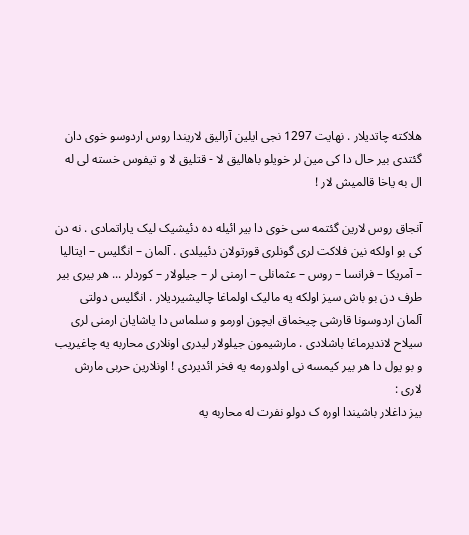هلاکته چاتدیلار . نهایت 1297 نجی ایلین آرالیق لاریندا روس اردوسو خوی دان گئتدی بیر حال دا کی مین لر خویلو باهالیق لا - قتلیق لا و تیفوس خسته لی له ال به یاخا قالمیش لار !

آنجاق روس لارین گئتمه سی خوی دا بیر ائیله ده دئیشیک لیک یاراتمادی . نه دن کی بو اولکه نین فلاکت لری گونلری قورتولان دئییلدی . آلمان – انگلیس – ایتالیا – آمریکا – فرانسا – روس – عثمانلی – ارمنی لر – جیلولار – کوردلر ... هر بیری بیر طرف دن بو باش سیز اولکه یه مالیک اولماغا چالیشیردیلار . انگلیس دولتی آلمان اردوسونا قارشی چیخماق ایچون اورمو و سلماس دا یاشایان ارمنی لری سیلاح لاندیرماغا باشلادی . مارشیمون جیلولار لیدری اونلاری محاربه یه چاغیریب و بو یول دا هر بیر کیمسه نی اولدورمه یه فخر ائدیردی ! اونلارین حربی مارش لاری :
بیز داغلار باشیندا اوره ک دولو نفرت له محاربه یه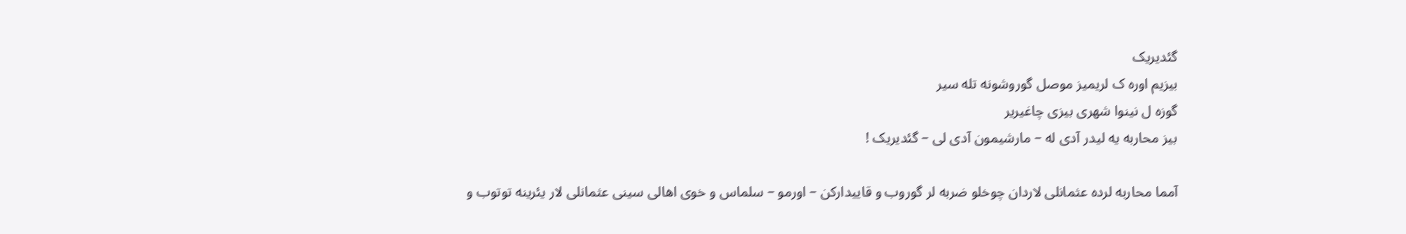گئدیریک
بیزیم اوره ک لریمیز موصل گوروشونه تله سیر
گوزه ل نینوا شهری بیزی چاغیریر
بیز محاربه یه لیدر آدی له – مارشیمون آدی لی – گئدیریک !

آمما محاربه لرده عثمانلی لاردان چوخلو ضربه لر گوروب و قاییدارکن – اورمو – سلماس و خوی اهالی سینی عثمانلی لار یئرینه توتوب و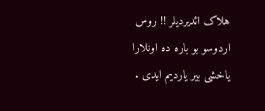هلاک ائدیردیلر !! روس اردوسو بو باره ده اونلارا یاخشی بیر یاردیم ایدی .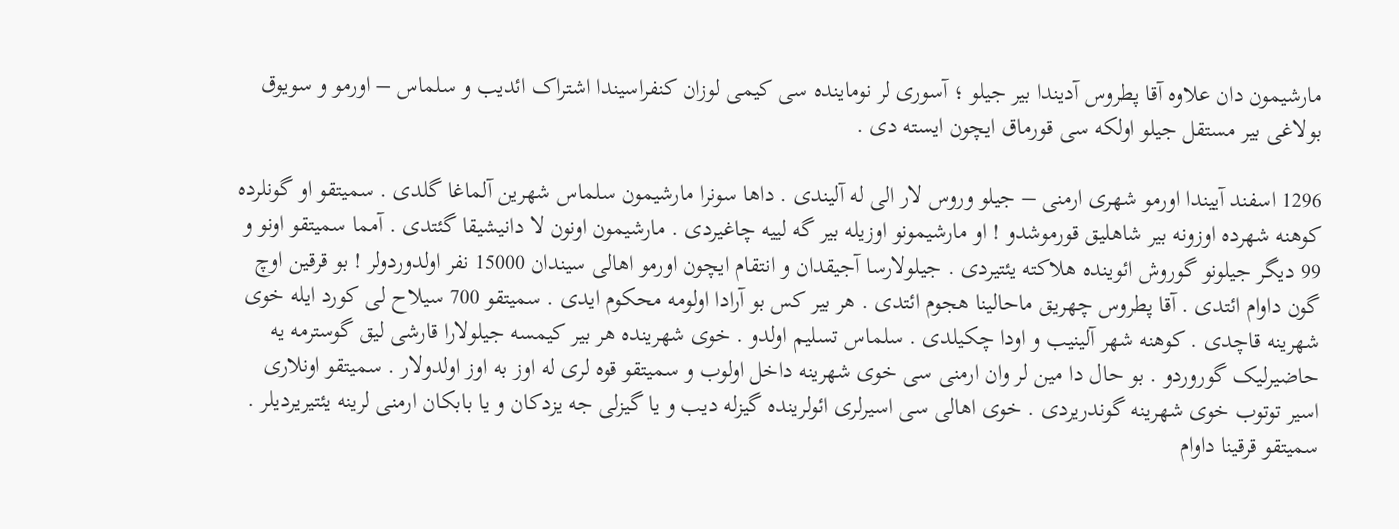مارشیمون دان علاوه آقا پطروس آدیندا بیر جیلو ؛ آسوری لر نوماینده سی کیمی لوزان کنفراسیندا اشتراک ائدیب و سلماس – اورمو و سویوق بولاغی بیر مستقل جیلو اولکه سی قورماق ایچون ایسته دی .

1296 اسفند آییندا اورمو شهری ارمنی – جیلو وروس لار الی له آلیندی . داها سونرا مارشیمون سلماس شهرین آلماغا گلدی . سمیتقو او گونلرده کوهنه شهرده اوزونه بیر شاهلیق قورموشدو ! او مارشیمونو اوزیله بیر گه لییه چاغیردی . مارشیمون اونون لا دانیشیقا گئتدی . آمما سمیتقو اونو و 99 دیگر جیلونو گوروش ائوینده هلاکته یئتیردی . جیلولارسا آجیقدان و انتقام ایچون اورمو اهالی سیندان 15000 نفر اولدوردولر ! بو قرقین اوچ گون داوام ائتدی . آقا پطروس چهریق ماحالینا هجوم ائتدی . هر بیر کس بو آرادا اولومه محکوم ایدی . سمیتقو 700 سیلاح لی کورد ایله خوی شهرینه قاچدی . کوهنه شهر آلینیب و اودا چکیلدی . سلماس تسلیم اولدو . خوی شهرینده هر بیر کیمسه جیلولارا قارشی لیق گوسترمه یه حاضیرلیک گوروردو . بو حال دا مین لر وان ارمنی سی خوی شهرینه داخل اولوب و سمیتقو قوه لری له اوز به اوز اولدولار . سمیتقو اونلاری اسیر توتوب خوی شهرینه گوندریردی . خوی اهالی سی اسیرلری ائولرینده گیزله دیب و یا گیزلی جه یزدکان و یا بابکان ارمنی لرینه یئتیریردیلر . سمیتقو قرقینا داوام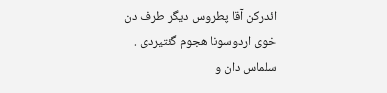ائدرکن آقا پطروس دیگر طرف دن خوی اردوسونا هجوم گئتیردی . سلماس دان و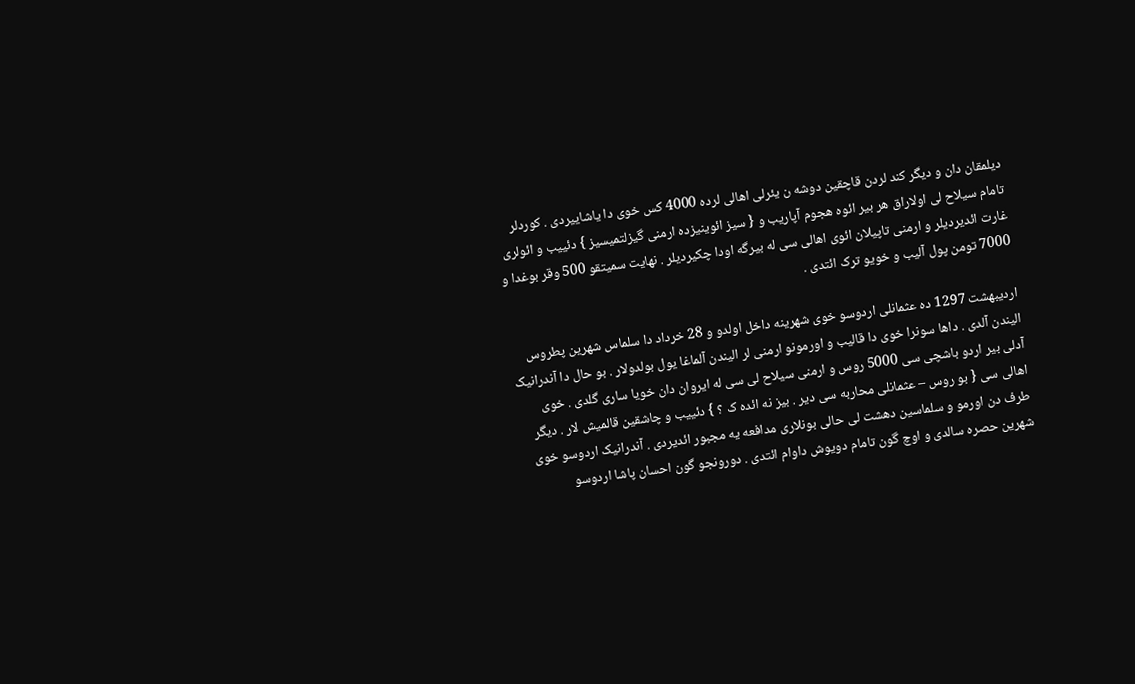دیلمقان دان و دیگر کند لردن قاچقین دوشه ن یئرلی اهالی لرده 4000 کس خوی دا یاشاییردی . کوردلر تامام سیلاح لی اولاراق هر بیر ائوه هجوم آپاریب و { سیز ائوینیزده ارمنی گیزلتمیسیز } دئییب و ائولری غارت ائدیردیلر و ارمنی تاپیلان ائوی اهالی سی له بیرگه اودا چکیردیلر . نهایت سمیتقو 500 وقر بوغدا و 7000 تومن پول آلیب و خویو ترک ائتدی .

اردیبهشت 1297 ده عثمانلی اردوسو خوی شهرینه داخل اولدو و 28 خرداد دا سلماس شهرین پطروس الیندن آلدی . داها سونرا خوی دا قالیب و اورمونو ارمنی لر الیندن آلماغا یول بولدولار . بو حال دا آندرانیک آدلی بیر اردو باشچی سی 5000 روس و ارمنی سیلاح لی سی له ایروان دان خویا ساری گلدی . خوی اهالی سی { بو روس – عثمانلی محاربه سی دیر . بیز نه ائده ک ؟ } دئییب و چاشقین قالمیش لار . دیگر طرف دن اورمو و سلماسین دهشت لی حالی بونلاری مدافعه یه مجبور ائدیردی . آندرانیک اردوسو خوی شهرین حصره سالدی و اوچ گون تامام دویوش داوام ائتدی . دورونجو گون احسان پاشا اردوسو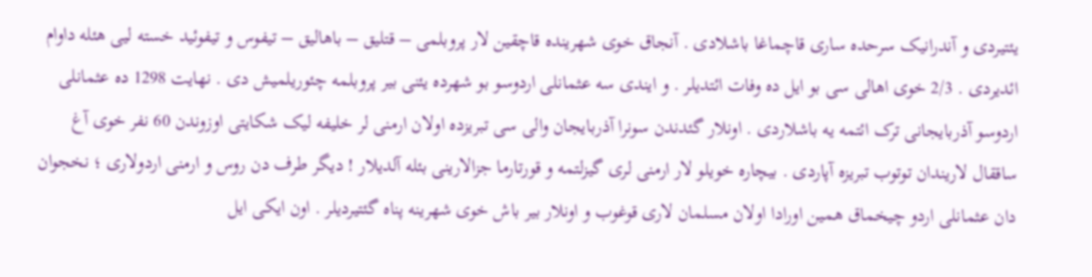یئتیردی و آندرانیک سرحده ساری قاچماغا باشلادی . آنجاق خوی شهرینده قاچقین لار پروبلمی – قتلیق – باهالیق – تیفوس و تیفوئید خسته لیی هئله داوام ائدیردی . 2/3 خوی اهالی سی بو ایل ده وفات ائتدیلر . و ایندی سه عثمانلی اردوسو بو شهرده یئنی بیر پروبلمه چئوریلمیش دی . نهایت 1298 ده عثمانلی اردوسو آذربایجانی ترک ائتمه یه باشلاردی . اونلار گئدندن سونرا آذربایجان والی سی تبریزده اولان ارمنی لر خلیفه لیک شکایتی اوزوندن 60 نفر خوی آغ ساققال لاریندان توتوب تبریزه آپاردی . بیچاره خویلو لار ارمنی لری گیزلتمه و قورتارما جزالارینی بئله آلدیلار ! دیگر طرف دن روس و ارمنی اردولاری ؛ نخجوان دان عثمانلی اردو چیخماق همین اورادا اولان مسلمان لاری قوغوب و اونلار بیر باش خوی شهرینه پناه گئتیردیلر . اون ایکی ایل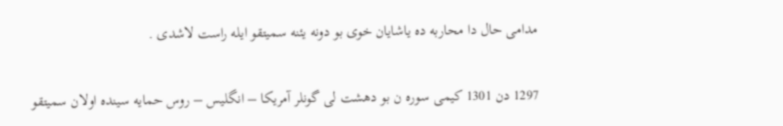مدامی حال دا محاربه ده یاشایان خوی بو دونه یئنه سمیتقو ایله راست لاشدی .

1297 دن 1301 کیمی سوره ن بو دهشت لی گونلر آمریکا – انگلیس – روس حمایه سینده اولان سمیتقو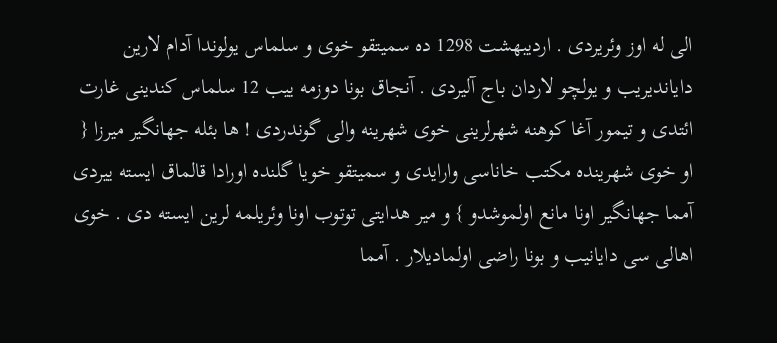الی له اوز وئریردی . اردیبهشت 1298 ده سمیتقو خوی و سلماس یولوندا آدام لارین دایاندیریب و یولچو لاردان باج آلیردی . آنجاق بونا دوزمه ییب 12 سلماس کندینی غارت ائتدی و تیمور آغا کوهنه شهرلرینی خوی شهرینه والی گوندردی ! ها بئله جهانگیر میرزا { او خوی شهرینده مکتب خاناسی وارایدی و سمیتقو خویا گلنده اورادا قالماق ایسته ییردی آمما جهانگیر اونا مانع اولموشدو } و میر هدایتی توتوب اونا وئریلمه لرین ایسته دی . خوی اهالی سی دایانیب و بونا راضی اولمادیلار . آمما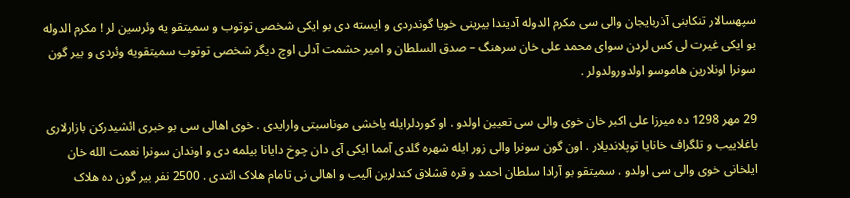سپهسالار تنکابنی آذربایجان والی سی مکرم الدوله آدیندا بیرینی خویا گوندردی و ایسته دی بو ایکی شخصی توتوب و سمیتقو یه وئرسین لر ! مکرم الدوله بو ایکی غیرت لی کس لردن سوای محمد علی خان سرهنگ – صدق السلطان و امیر حشمت آدلی اوچ دیگر شخصی توتوب سمیتقویه وئردی و بیر گون سونرا اونلارین هاموسو اولدورولدولر .

29 مهر 1298 ده میرزا علی اکبر خان خوی والی سی تعیین اولدو . او کوردلرایله یاخشی موناسبتی وارایدی . خوی اهالی سی بو خبری ائشیدرکن بازارلاری باغلاییب و تلگراف خانایا توپلاندیلار . اون گون سونرا والی زور ایله شهره گلدی آمما ایکی آی دان چوخ دایانا بیلمه دی و اوندان سونرا نعمت الله خان ایلخانی خوی والی سی اولدو . سمیتقو بو آرادا سلطان احمد و قره قشلاق کندلرین آلیب و اهالی نی تامام هلاک ائتدی . 2500 نفر بیر گون ده هلاک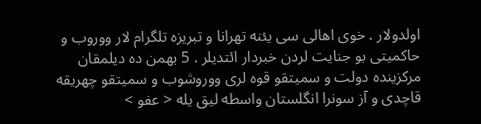اولدولار . خوی اهالی سی یئنه تهرانا و تبریزه تلگرام لار ووروب و حاکمیتی بو جنایت لردن خبردار ائتدیلر . 5 بهمن ده دیلمقان مرکزینده دولت و سمیتقو قوه لری ووروشوب و سمیتقو چهریقه قاچدی و آز سونرا انگلستان واسطه لیق یله < عفو >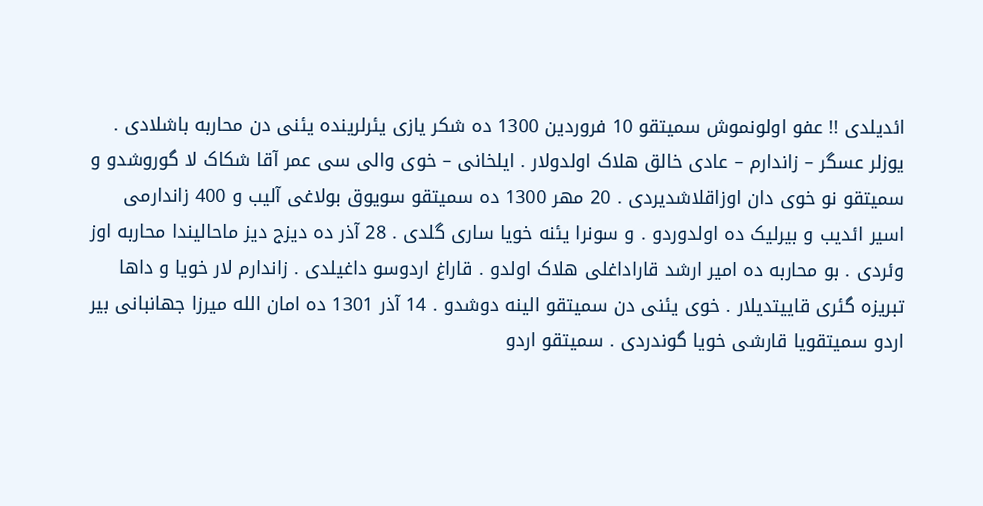ائدیلدی !! عفو اولونموش سمیتقو 10 فروردین 1300 ده شکر یازی یئرلرینده یئنی دن محاربه باشلادی . یوزلر عسگر – زاندارم – عادی خالق هلاک اولدولار . ایلخانی – خوی والی سی عمر آقا شکاک لا گوروشدو و سمیتقو نو خوی دان اوزاقلاشدیردی . 20 مهر 1300 ده سمیتقو سویوق بولاغی آلیب و 400 زاندارمی اسیر ائدیب و بیرلیک ده اولدوردو . و سونرا یئنه خویا ساری گلدی . 28 آذر ده دیزج دیز ماحالیندا محاربه اوز وئردی . بو محاربه ده امیر ارشد قاراداغلی هلاک اولدو . قاراغ اردوسو داغیلدی . زاندارم لار خویا و داها تبریزه گئری قاییتدیلار . خوی یئنی دن سمیتقو الینه دوشدو . 14 آذر 1301 ده امان الله میرزا جهانبانی بیر اردو سمیتقویا قارشی خویا گوندردی . سمیتقو اردو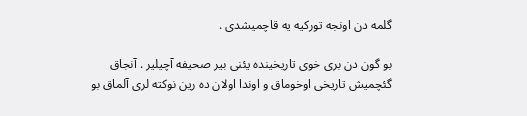گلمه دن اونجه تورکیه یه قاچمیشدی .

بو گون دن بری خوی تاریخینده یئنی بیر صحیفه آچیلیر . آنجاق گئچمیش تاریخی اوخوماق و اوندا اولان ده رین نوکته لری آلماق بو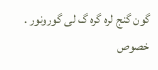گون گنج لره گره گ لی گورونور . خصوص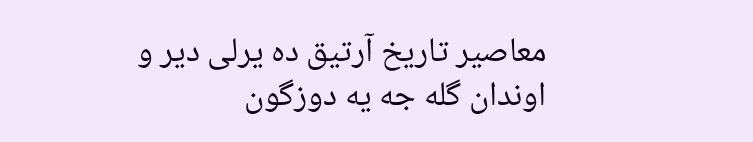معاصیر تاریخ آرتیق ده یرلی دیر و اوندان گله جه یه دوزگون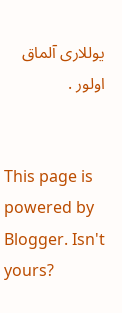یوللاری آلماق اولور .


This page is powered by Blogger. Isn't yours?